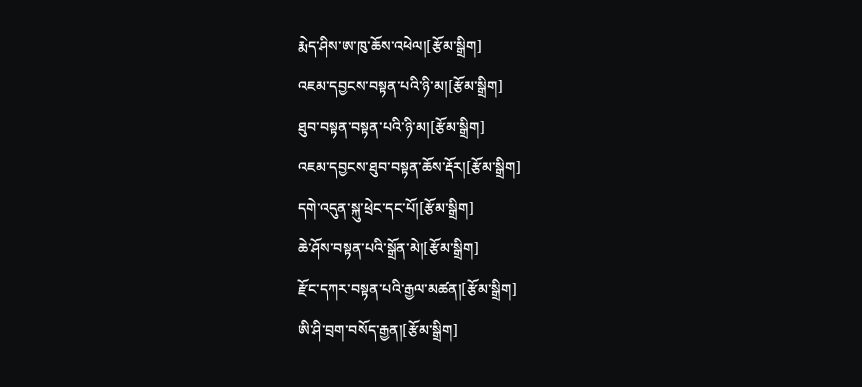རྨེད་ཤིས་ཨ་ཁུ་ཆོས་འཕེལ།[རྩོམ་སྒྲིག]
འཇམ་དབྱངས་བསྟན་པའི་ཉི་མ།[རྩོམ་སྒྲིག]
ཐུབ་བསྟན་བསྟན་པའི་ཉི་མ།[རྩོམ་སྒྲིག]
འཇམ་དབྱངས་ཐུབ་བསྟན་ཆོས་རྡོར།[རྩོམ་སྒྲིག]
དགེ་འདུན་སྐུ་ཕྲེང་དང་པོ།[རྩོམ་སྒྲིག]
ཆེ་ཤོས་བསྟན་པའི་སྒྲོན་མེ།[རྩོམ་སྒྲིག]
རྫོང་དཀར་བསྟན་པའི་རྒྱལ་མཚན།[རྩོམ་སྒྲིག]
ཨི་ཤི་བྲག་བསོད་རྒྱན།[རྩོམ་སྒྲིག]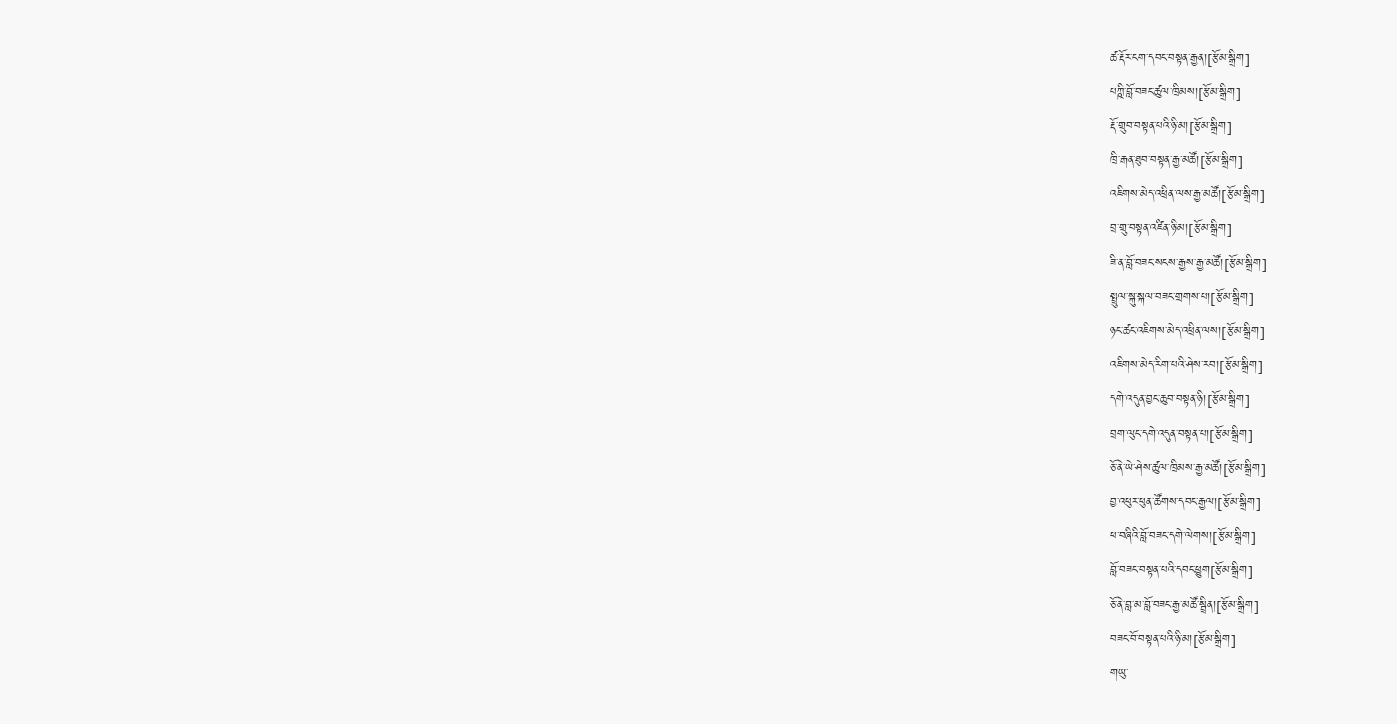ཚ་རྡོར་ངག་དབང་བསྟན་རྒྱན།[རྩོམ་སྒྲིག]
པཀྵི་བློ་བཟང་ཚུལ་ཁྲིམས།[རྩོམ་སྒྲིག]
རྡོ་གྲུབ་བསྟན་པའི་ཉི་མ།[རྩོམ་སྒྲིག]
ཁྲི་རྒན་ཐུབ་བསྟན་རྒྱ་མཚོ།[རྩོམ་སྒྲིག]
འཇིགས་མེད་འཕྲིན་ལས་རྒྱ་མཚོ།[རྩོམ་སྒྲིག]
བྲ་གྲུ་བསྟན་འཛིན་ཉི་མ།[རྩོམ་སྒྲིག]
ཟི་ན་བློ་བཟང་སངས་རྒྱས་རྒྱ་མཚོ།[རྩོམ་སྒྲིག]
སྤྲུལ་སྐུ་སྐལ་བཟང་གྲགས་པ།[རྩོམ་སྒྲིག]
ཉང་ཚང་འཇིགས་མེད་འཕྲིན་ལས།[རྩོམ་སྒྲིག]
འཇིགས་མེད་རིག་པའི་ཤེས་རབ།[རྩོམ་སྒྲིག]
དགེ་འདུན་བྱང་ཆུབ་བསྟན་ཉི།[རྩོམ་སྒྲིག]
བྲག་ལུང་དགེ་འདུན་བསྟན་པ།[རྩོམ་སྒྲིག]
ཅོ་ནེ་ཡེ་ཤེས་ཚུལ་ཁྲིམས་རྒྱ་མཚོ།[རྩོམ་སྒྲིག]
བྱ་འཕུར་ཕུན་ཚོགས་དབང་རྒྱལ།[རྩོམ་སྒྲིག]
ཕ་བཞིའི་བློ་བཟང་དགེ་ལེགས།[རྩོམ་སྒྲིག]
བློ་བཟང་བསྟན་པའི་དབང་ཕྱུག[རྩོམ་སྒྲིག]
ཅོ་ནེ་བླ་མ་བློ་བཟང་རྒྱ་མཚོ་སྦྲིན།[རྩོམ་སྒྲིག]
བཟང་བོ་བསྟན་པའི་ཉི་མ།[རྩོམ་སྒྲིག]
གཡུ་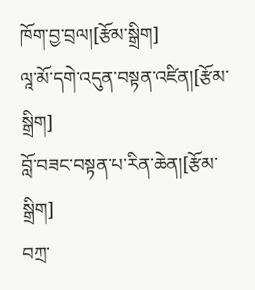ཁོག་བྱ་བྲལ།[རྩོམ་སྒྲིག]
ལཱ་མོ་དགེ་འདུན་བསྟན་འཛིན།[རྩོམ་སྒྲིག]
བློ་བཟང་བསྟན་པ་རིན་ཆེན།[རྩོམ་སྒྲིག]
བཀྲ་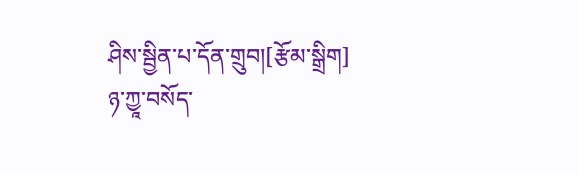ཤིས་སྦྱིན་པ་དོན་གྲུབ།[རྩོམ་སྒྲིག]
ཉ་ཀྱཱ་བསོད་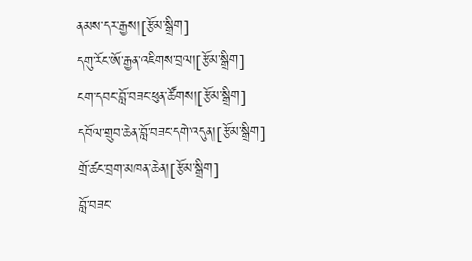ནམས་དར་རྒྱས།[རྩོམ་སྒྲིག]
དགུ་རོང་ཨོ་རྒྱན་འཇིགས་བྲལ།[རྩོམ་སྒྲིག]
ངག་དབང་བློ་བཟང་ཕུན་ཚོགས།[རྩོམ་སྒྲིག]
དབོལ་གྲུབ་ཆེན་བློ་བཟང་དགེ་འདུན།[རྩོམ་སྒྲིག]
གྲོ་ཚང་བྲག་མཁན་ཆེན།[རྩོམ་སྒྲིག]
བློ་བཟང་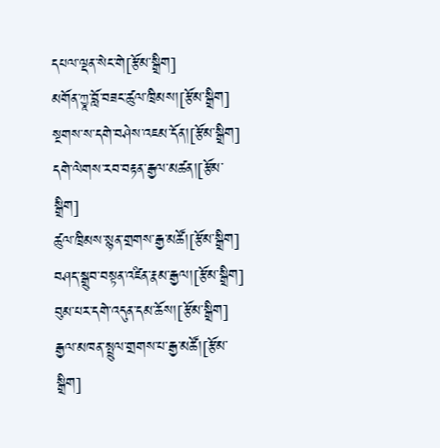དཔལ་ལྡན་སེང་གེ[རྩོམ་སྒྲིག]
མགོན་ཀྱཱ་བློ་བཟང་ཚུལ་ཁྲིམས།[རྩོམ་སྒྲིག]
སྔགས་ས་དགེ་བཤེས་འཇམ་དོན།[རྩོམ་སྒྲིག]
དགེ་ལེགས་རབ་བརྟན་རྒྱལ་མཚན།[རྩོམ་སྒྲིག]
ཚུལ་ཁྲིམས་སྙན་གྲགས་རྒྱ་མཚོ།[རྩོམ་སྒྲིག]
བཤད་སྒྲུབ་བསྟན་འཛིན་རྣམ་རྒྱལ།[རྩོམ་སྒྲིག]
བུམ་པར་དགེ་འདུན་དམ་ཆོས།[རྩོམ་སྒྲིག]
རྒྱལ་མཁན་སྤྲུལ་གྲགས་པ་རྒྱ་མཚོ།[རྩོམ་སྒྲིག]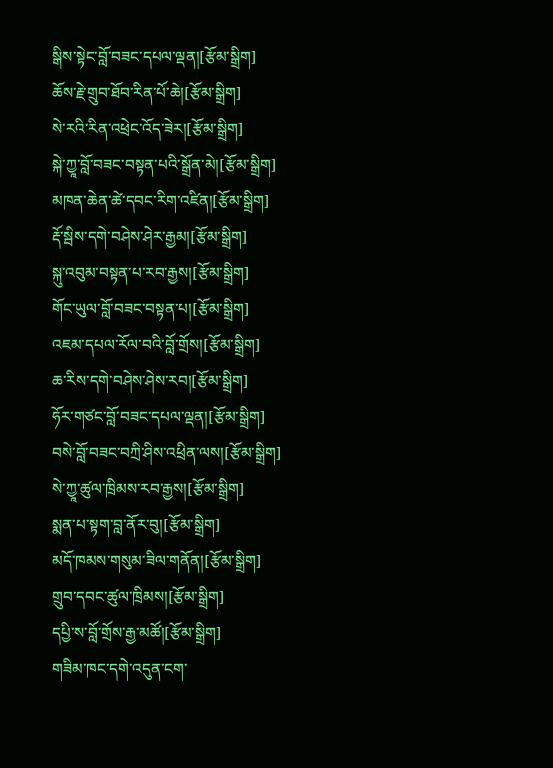སྒིས་སྟེང་བློ་བཟང་དཔལ་ལྡན།[རྩོམ་སྒྲིག]
ཆོས་རྗེ་གྲུབ་ཐོབ་རིན་པོ་ཆེ།[རྩོམ་སྒྲིག]
སེ་རའི་རིན་འཕྲེང་འོད་ཟེར།[རྩོམ་སྒྲིག]
སྐེ་ཀྱཱ་བློ་བཟང་བསྟན་པའི་སྒྲོན་མེ།[རྩོམ་སྒྲིག]
མཁན་ཆེན་ཚེ་དབང་རིག་འཛིན།[རྩོམ་སྒྲིག]
རྡོ་སྦིས་དགེ་བཤེས་ཤེར་རྒྱམ།[རྩོམ་སྒྲིག]
སྐུ་འབུམ་བསྟན་པ་རབ་རྒྱས།[རྩོམ་སྒྲིག]
གོང་ཡུལ་བློ་བཟང་བསྟན་པ།[རྩོམ་སྒྲིག]
འཇམ་དཔལ་རོལ་བའི་བློ་གྲོས།[རྩོམ་སྒྲིག]
ཆ་རིས་དགེ་བཤེས་ཤེས་རབ།[རྩོམ་སྒྲིག]
ཧོར་གཙང་བློ་བཟང་དཔལ་ལྡན།[རྩོམ་སྒྲིག]
བསེ་བློ་བཟང་བཀྲི་ཤིས་འཕྲིན་ལས།[རྩོམ་སྒྲིག]
སེ་ཀྱཱ་ཚུལ་ཁྲིམས་རབ་རྒྱས།[རྩོམ་སྒྲིག]
སྨན་པ་སྟག་བླ་ནོར་བུ།[རྩོམ་སྒྲིག]
མདོ་ཁམས་གསུམ་ཟིལ་གནོན།[རྩོམ་སྒྲིག]
གྲུབ་དབང་ཚུལ་ཁྲིམས།[རྩོམ་སྒྲིག]
དཔྱི་ས་བློ་གྲོས་རྒྱ་མཚོ།[རྩོམ་སྒྲིག]
གཟིམ་ཁང་དགེ་འདུན་ངག་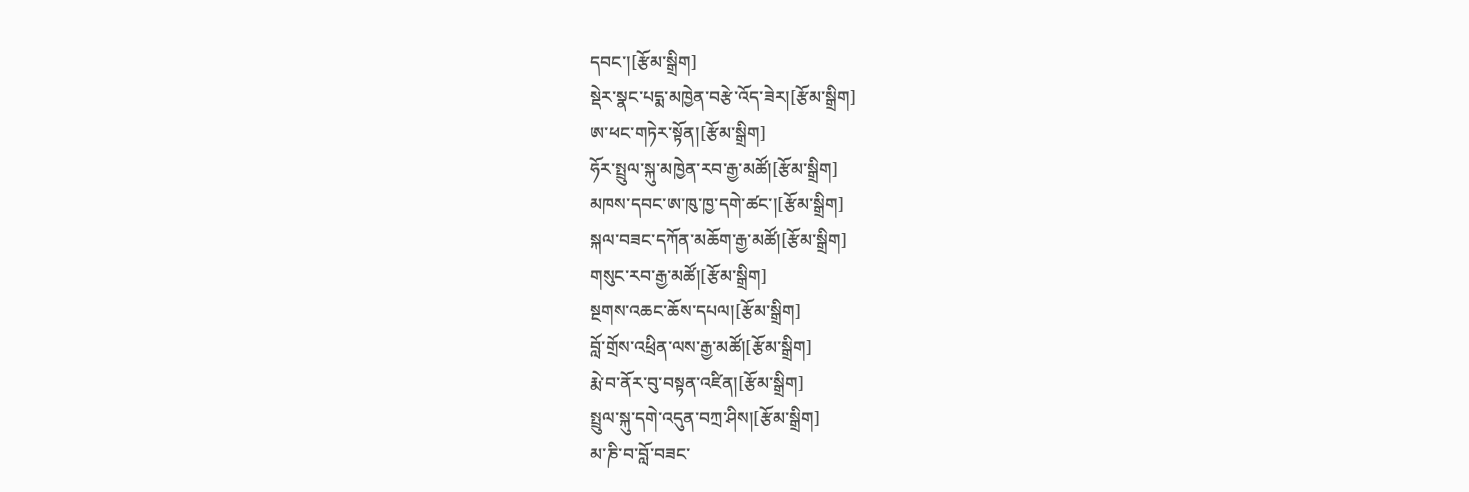དབང་།[རྩོམ་སྒྲིག]
སྡེར་སྣང་པདྨ་མཁྱེན་བརྩེ་འོད་ཟེར།[རྩོམ་སྒྲིག]
ཨ་ཕང་གཏེར་སྟོན།[རྩོམ་སྒྲིག]
ཧོར་སྤྲུལ་སྐུ་མཁྱེན་རབ་རྒྱ་མཚོ།[རྩོམ་སྒྲིག]
མཁས་དབང་ཨ་ཁུ་ཁྱ་དགེ་ཚང་།[རྩོམ་སྒྲིག]
སྐལ་བཟང་དཀོན་མཆོག་རྒྱ་མཚོ།[རྩོམ་སྒྲིག]
གསུང་རབ་རྒྱ་མཚོ།[རྩོམ་སྒྲིག]
སྔགས་འཆང་ཆོས་དཔལ།[རྩོམ་སྒྲིག]
བློ་གྲོས་འཕྲིན་ལས་རྒྱ་མཚོ།[རྩོམ་སྒྲིག]
རྨེ་བ་ནོར་བུ་བསྟན་འཛིན།[རྩོམ་སྒྲིག]
སྤྲུལ་སྐུ་དགེ་འདུན་བཀྲ་ཤིས།[རྩོམ་སྒྲིག]
མ་ཎི་བ་བློ་བཟང་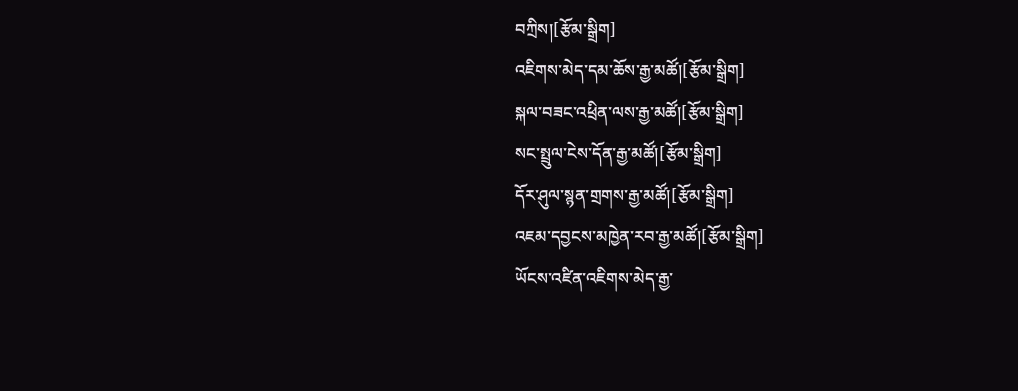བཀྲིས།[རྩོམ་སྒྲིག]
འཇིགས་མེད་དམ་ཆོས་རྒྱ་མཚོ།[རྩོམ་སྒྲིག]
སྐལ་བཟང་འཕྲིན་ལས་རྒྱ་མཚོ།[རྩོམ་སྒྲིག]
སང་སྤྲུལ་ངེས་དོན་རྒྱ་མཚོ།[རྩོམ་སྒྲིག]
དོར་ཤུལ་སྙན་གྲགས་རྒྱ་མཚོ།[རྩོམ་སྒྲིག]
འཇམ་དབྱངས་མཁྱེན་རབ་རྒྱ་མཚོ།[རྩོམ་སྒྲིག]
ཡོངས་འཛིན་འཇིགས་མེད་རྒྱ་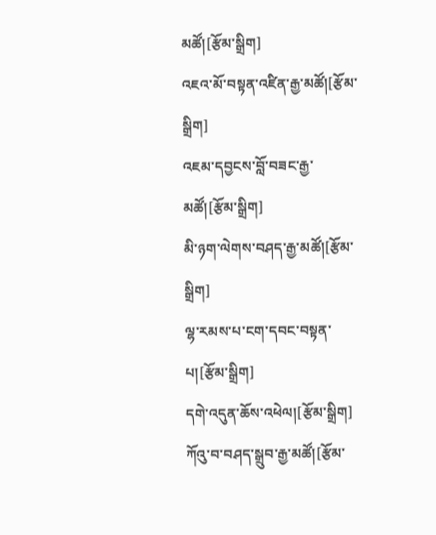མཚོ།[རྩོམ་སྒྲིག]
འཇའ་མོ་བསྟན་འཛིན་རྒྱ་མཚོ།[རྩོམ་སྒྲིག]
འཇམ་དབྱངས་བློ་བཟང་རྒྱ་མཚོ།[རྩོམ་སྒྲིག]
མི་ཉག་ལེགས་བཤད་རྒྱ་མཚོ།[རྩོམ་སྒྲིག]
ལྷ་རམས་པ་ངག་དབང་བསྟན་པ།[རྩོམ་སྒྲིག]
དགེ་འདུན་ཆོས་འཕེལ།[རྩོམ་སྒྲིག]
ཀོའུ་བ་བཤད་སྒྲུབ་རྒྱ་མཚོ།[རྩོམ་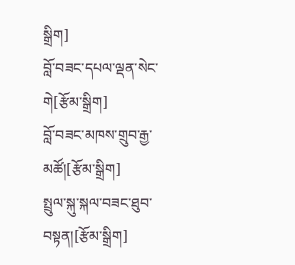སྒྲིག]
བློ་བཟང་དཔལ་ལྡན་སེང་གེ[རྩོམ་སྒྲིག]
བློ་བཟང་མཁས་གྲུབ་རྒྱ་མཚོ།[རྩོམ་སྒྲིག]
སྤྲུལ་སྐུ་སྐལ་བཟང་ཐུབ་བསྟན།[རྩོམ་སྒྲིག]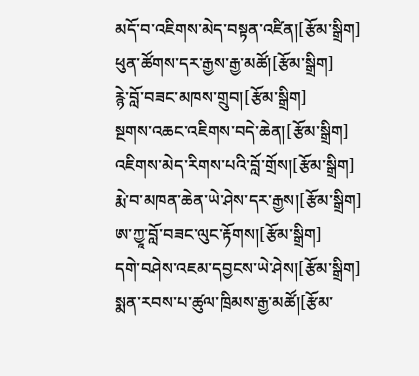མདོ་བ་འཇིགས་མེད་བསྟན་འཛིན།[རྩོམ་སྒྲིག]
ཕུན་ཚོགས་དར་རྒྱས་རྒྱ་མཚོ།[རྩོམ་སྒྲིག]
རྙེ་བློ་བཟང་མཁས་གྲུབ།[རྩོམ་སྒྲིག]
སྔགས་འཆང་འཇིགས་བདེ་ཆེན།[རྩོམ་སྒྲིག]
འཇིགས་མེད་རིགས་པའི་བློ་གྲོས།[རྩོམ་སྒྲིག]
རྨེ་བ་མཁན་ཆེན་ཡེ་ཤེས་དར་རྒྱས།[རྩོམ་སྒྲིག]
ཨ་ཀྱཱ་བློ་བཟང་ལུང་རྟོགས།[རྩོམ་སྒྲིག]
དགེ་བཤེས་འཇམ་དབྱངས་ཡེ་ཤེས།[རྩོམ་སྒྲིག]
སྨན་རབས་པ་ཚུལ་ཁྲིམས་རྒྱ་མཚོ།[རྩོམ་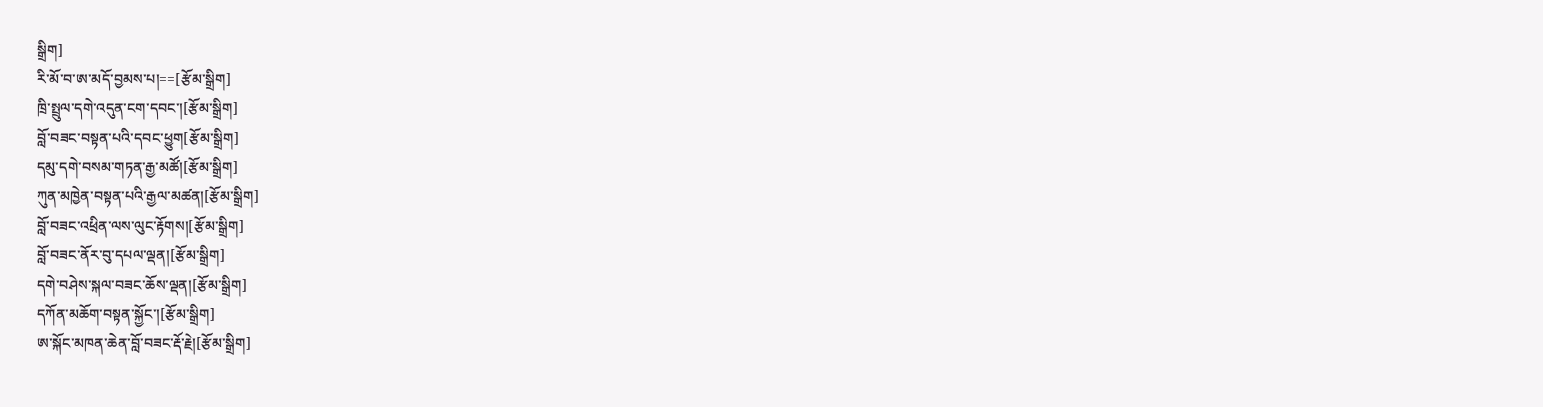སྒྲིག]
རི་མོ་བ་ཨ་མདོ་བྱམས་པ།==[རྩོམ་སྒྲིག]
ཁྲི་སྤྲུལ་དགེ་འདུན་ངག་དབང་།[རྩོམ་སྒྲིག]
བློ་བཟང་བསྟན་པའི་དབང་ཕྱུག[རྩོམ་སྒྲིག]
དམུ་དགེ་བསམ་གཏན་རྒྱ་མཚོ།[རྩོམ་སྒྲིག]
ཀུན་མཁྱེན་བསྟན་པའི་རྒྱལ་མཚན།[རྩོམ་སྒྲིག]
བློ་བཟང་འཕྲིན་ལས་ལུང་རྟོགས།[རྩོམ་སྒྲིག]
བློ་བཟང་ནོར་བུ་དཔལ་ལྡན།[རྩོམ་སྒྲིག]
དགེ་བཤེས་སྐལ་བཟང་ཆོས་ལྡན།[རྩོམ་སྒྲིག]
དཀོན་མཆོག་བསྟན་སྐྱོང་།[རྩོམ་སྒྲིག]
ཨ་སྐོང་མཁན་ཆེན་བློ་བཟང་རྡོ་རྗེ།[རྩོམ་སྒྲིག]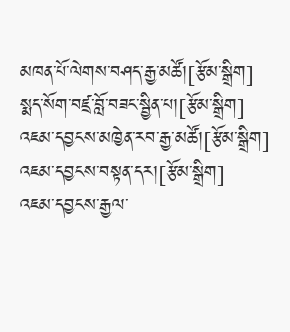མཁན་པོ་ལེགས་བཤད་རྒྱ་མཚོ།[རྩོམ་སྒྲིག]
སྨད་སོག་བཛྲ་བློ་བཟང་སྦྱིན་པ།[རྩོམ་སྒྲིག]
འཇམ་དབྱངས་མཁྱེན་རབ་རྒྱ་མཚོ།[རྩོམ་སྒྲིག]
འཇམ་དབྱངས་བསྟན་དར།[རྩོམ་སྒྲིག]
འཇམ་དབྱངས་རྒྱལ་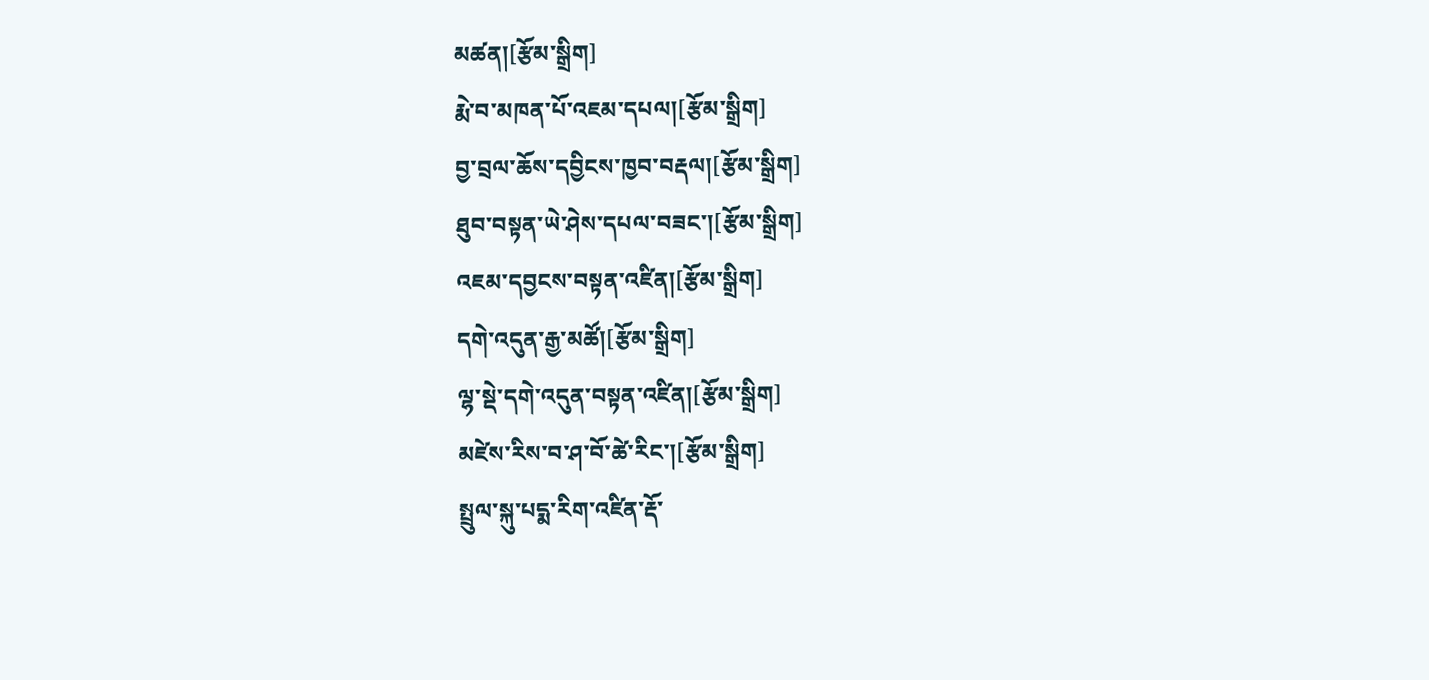མཚན།[རྩོམ་སྒྲིག]
རྨེ་བ་མཁན་པོ་འཇམ་དཔལ།[རྩོམ་སྒྲིག]
བྱ་བྲལ་ཆོས་དབྱིངས་ཁྱབ་བརྡལ།[རྩོམ་སྒྲིག]
ཐུབ་བསྟན་ཡེ་ཤེས་དཔལ་བཟང་།[རྩོམ་སྒྲིག]
འཇམ་དབྱངས་བསྟན་འཛིན།[རྩོམ་སྒྲིག]
དགེ་འདུན་རྒྱ་མཚོ།[རྩོམ་སྒྲིག]
ལྷ་སྡེ་དགེ་འདུན་བསྟན་འཛིན།[རྩོམ་སྒྲིག]
མཛེས་རིས་བ་ཤ་བོ་ཚེ་རིང་།[རྩོམ་སྒྲིག]
སྤྲུལ་སྐུ་པདྨ་རིག་འཛིན་རྡོ་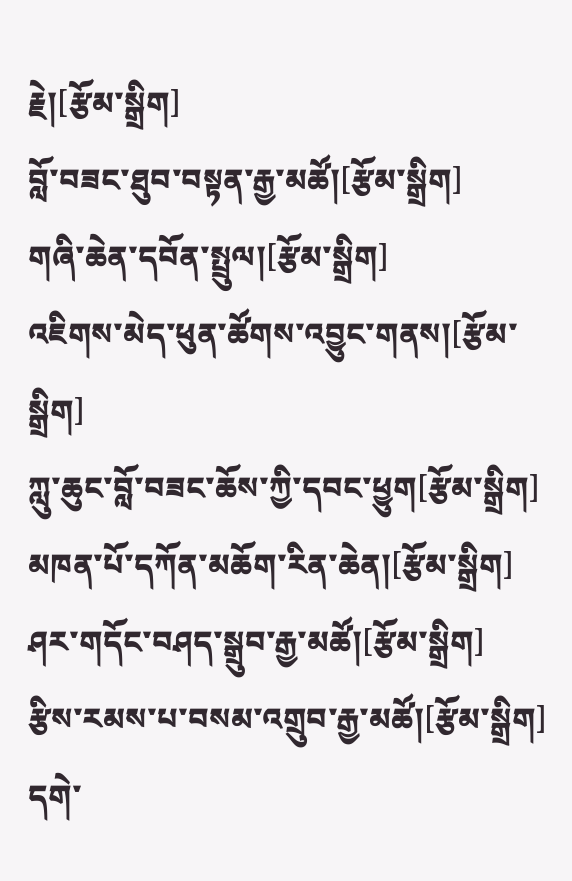རྗེ།[རྩོམ་སྒྲིག]
བློ་བཟང་ཐུབ་བསྟན་རྒྱ་མཚོ།[རྩོམ་སྒྲིག]
གཞི་ཆེན་དབོན་སྤྲུལ།[རྩོམ་སྒྲིག]
འཇིགས་མེད་ཕུན་ཚོགས་འབྱུང་གནས།[རྩོམ་སྒྲིག]
ཀླུ་ཆུང་བློ་བཟང་ཆོས་ཀྱི་དབང་ཕྱུག[རྩོམ་སྒྲིག]
མཁན་པོ་དཀོན་མཆོག་རིན་ཆེན།[རྩོམ་སྒྲིག]
ཤར་གདོང་བཤད་སྒྲུབ་རྒྱ་མཚོ།[རྩོམ་སྒྲིག]
རྩིས་རམས་པ་བསམ་འགྲུབ་རྒྱ་མཚོ།[རྩོམ་སྒྲིག]
དགེ་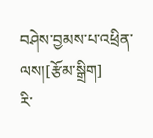བཤེས་བྱམས་པ་འཕྲིན་ལས།[རྩོམ་སྒྲིག]
རི་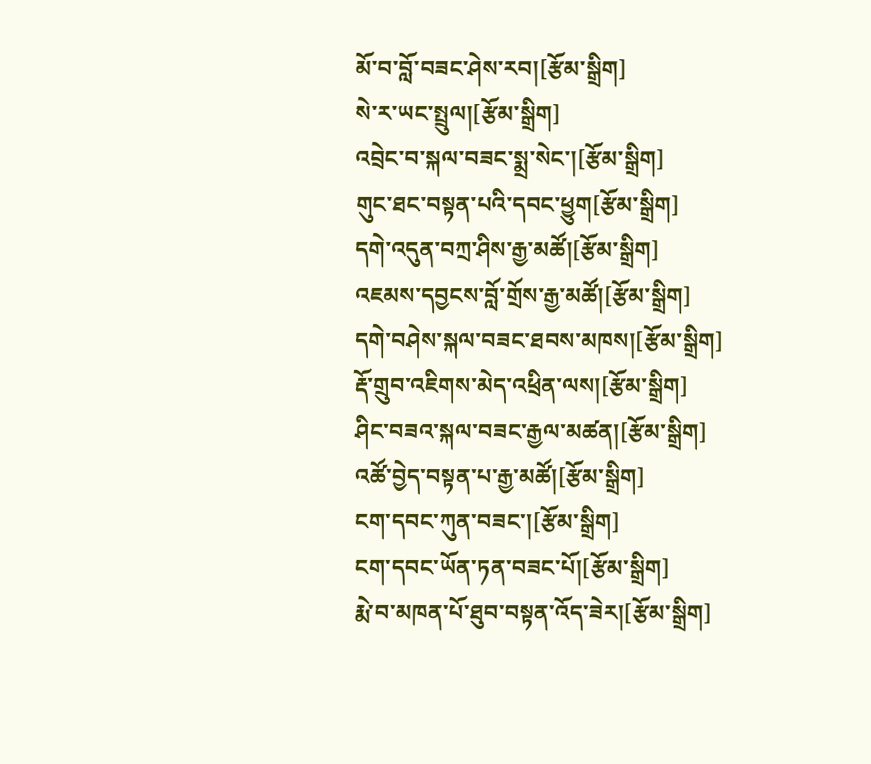མོ་བ་བློ་བཟང་ཤེས་རབ།[རྩོམ་སྒྲིག]
སེ་ར་ཡང་སྤྲུལ།[རྩོམ་སྒྲིག]
འབྲེང་བ་སྐལ་བཟང་སྨྲ་སེང་།[རྩོམ་སྒྲིག]
གུང་ཐང་བསྟན་པའི་དབང་ཕྱུག[རྩོམ་སྒྲིག]
དགེ་འདུན་བཀྲ་ཤིས་རྒྱ་མཚོ།[རྩོམ་སྒྲིག]
འཇམས་དབྱངས་བློ་གྲོས་རྒྱ་མཚོ།[རྩོམ་སྒྲིག]
དགེ་བཤེས་སྐལ་བཟང་ཐབས་མཁས།[རྩོམ་སྒྲིག]
རྡོ་གྲུབ་འཇིགས་མེད་འཕྲིན་ལས།[རྩོམ་སྒྲིག]
ཤིང་བཟའ་སྐལ་བཟང་རྒྱལ་མཚན།[རྩོམ་སྒྲིག]
འཚོ་བྱེད་བསྟན་པ་རྒྱ་མཚོ།[རྩོམ་སྒྲིག]
ངག་དབང་ཀུན་བཟང་།[རྩོམ་སྒྲིག]
ངག་དབང་ཡོན་ཏན་བཟང་པོ།[རྩོམ་སྒྲིག]
རྨེ་བ་མཁན་པོ་ཐུབ་བསྟན་འོད་ཟེར།[རྩོམ་སྒྲིག]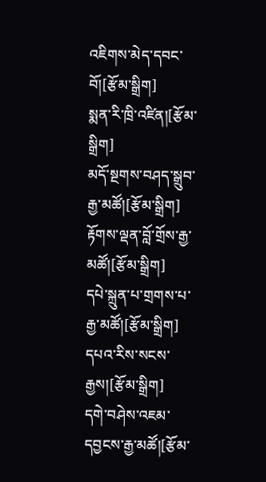འཇིགས་མེད་དབང་བོ།[རྩོམ་སྒྲིག]
སྨན་རི་ཁྲི་འཛིན།[རྩོམ་སྒྲིག]
མདོ་སྔགས་བཤད་སྒྲུབ་རྒྱ་མཚོ།[རྩོམ་སྒྲིག]
རྟོགས་ལྡན་བློ་གྲོས་རྒྱ་མཚོ།[རྩོམ་སྒྲིག]
དཔེ་སྐྲུན་པ་གྲགས་པ་རྒྱ་མཚོ།[རྩོམ་སྒྲིག]
དཔའ་རིས་སངས་རྒྱས།[རྩོམ་སྒྲིག]
དགེ་བཤེས་འཇམ་དབྱངས་རྒྱ་མཚོ།[རྩོམ་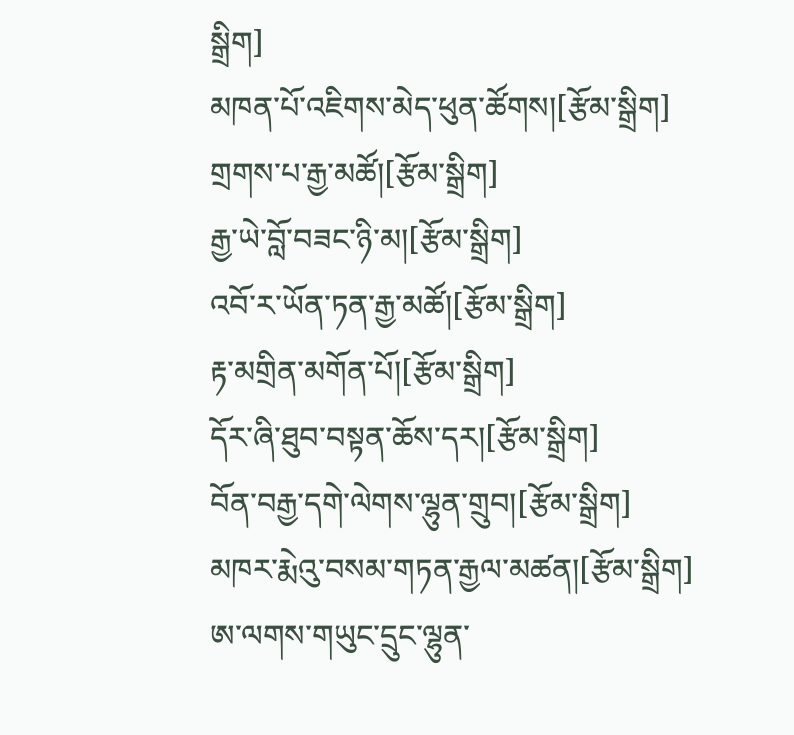སྒྲིག]
མཁན་པོ་འཇིགས་མེད་ཕུན་ཚོགས།[རྩོམ་སྒྲིག]
གྲགས་པ་རྒྱ་མཚོ།[རྩོམ་སྒྲིག]
རྒྱ་ཡེ་བློ་བཟང་ཉི་མ།[རྩོམ་སྒྲིག]
འབོ་ར་ཡོན་ཏན་རྒྱ་མཚོ།[རྩོམ་སྒྲིག]
རྟ་མགྲིན་མགོན་པོ།[རྩོམ་སྒྲིག]
དོར་ཞི་ཐུབ་བསྟན་ཆོས་དར།[རྩོམ་སྒྲིག]
བོན་བརྒྱ་དགེ་ལེགས་ལྷུན་གྲུབ།[རྩོམ་སྒྲིག]
མཁར་རྨེའུ་བསམ་གཏན་རྒྱལ་མཚན།[རྩོམ་སྒྲིག]
ཨ་ལགས་གཡུང་དྲུང་ལྷུན་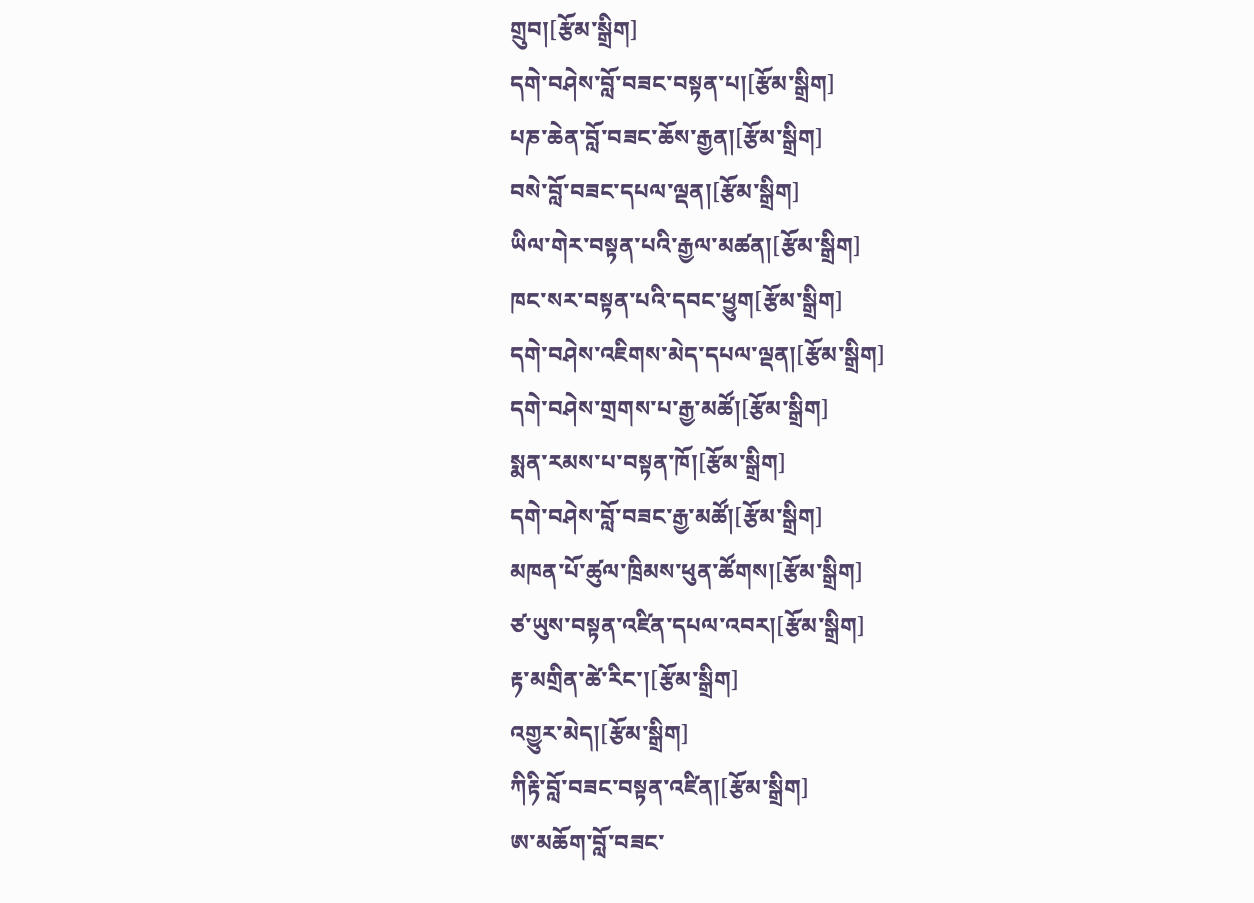གྲུབ།[རྩོམ་སྒྲིག]
དགེ་བཤེས་བློ་བཟང་བསྟན་པ།[རྩོམ་སྒྲིག]
པཎ་ཆེན་བློ་བཟང་ཆོས་རྒྱན།[རྩོམ་སྒྲིག]
བསེ་བློ་བཟང་དཔལ་ལྡན།[རྩོམ་སྒྲིག]
ཡིལ་གེར་བསྟན་པའི་རྒྱལ་མཚན།[རྩོམ་སྒྲིག]
ཁང་སར་བསྟན་པའི་དབང་ཕྱུག[རྩོམ་སྒྲིག]
དགེ་བཤེས་འཇིགས་མེད་དཔལ་ལྡན།[རྩོམ་སྒྲིག]
དགེ་བཤེས་གྲགས་པ་རྒྱ་མཚོ།[རྩོམ་སྒྲིག]
སྨན་རམས་པ་བསྟན་ཁོ།[རྩོམ་སྒྲིག]
དགེ་བཤེས་བློ་བཟང་རྒྱ་མཚོ།[རྩོམ་སྒྲིག]
མཁན་པོ་ཚུལ་ཁྲིམས་ཕུན་ཚོགས།[རྩོམ་སྒྲིག]
ཙ་ཡུས་བསྟན་འཛིན་དཔལ་འབར།[རྩོམ་སྒྲིག]
རྟ་མགྲིན་ཚེ་རིང་།[རྩོམ་སྒྲིག]
འགྱུར་མེད།[རྩོམ་སྒྲིག]
ཀིརྟི་བློ་བཟང་བསྟན་འཛིན།[རྩོམ་སྒྲིག]
ཨ་མཆོག་བློ་བཟང་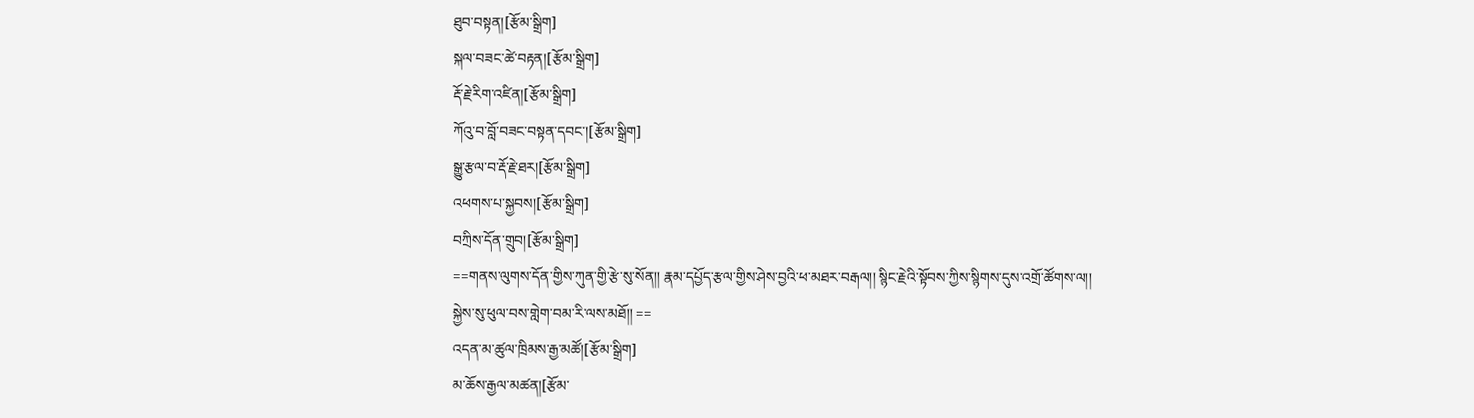ཐུབ་བསྟན།[རྩོམ་སྒྲིག]
སྐལ་བཟང་ཚེ་བརྟན།[རྩོམ་སྒྲིག]
རྡོ་རྗེ་རིག་འཛིན།[རྩོམ་སྒྲིག]
ཀོའུ་བ་བློ་བཟང་བསྟན་དབང་།[རྩོམ་སྒྲིག]
སྒྱུ་རྩལ་བ་རྡོ་རྗེ་ཐར།[རྩོམ་སྒྲིག]
འཕགས་པ་སྐྱབས།[རྩོམ་སྒྲིག]
བཀྲིས་དོན་གྲུབ།[རྩོམ་སྒྲིག]
==གནས་ལུགས་དོན་གྱིས་ཀུན་གྱི་རྩེ་སུ་སོན།། རྣམ་དཔྱོད་རྩལ་གྱིས་ཤེས་བྱའི་ཕ་མཐར་བརྒལ།། སྙིང་རྗེའི་སྟོབས་ཀྱིས་སྙིགས་དུས་འགྲོ་ཚོགས་ལ།། སྐྱེས་སུ་ཕུལ་བས་གླེག་བམ་རི་ལས་མཐོ།། ==
འདན་མ་ཚུལ་ཁྲིམས་རྒྱ་མཚོ།[རྩོམ་སྒྲིག]
མ་ཆོས་རྒྱལ་མཚན།[རྩོམ་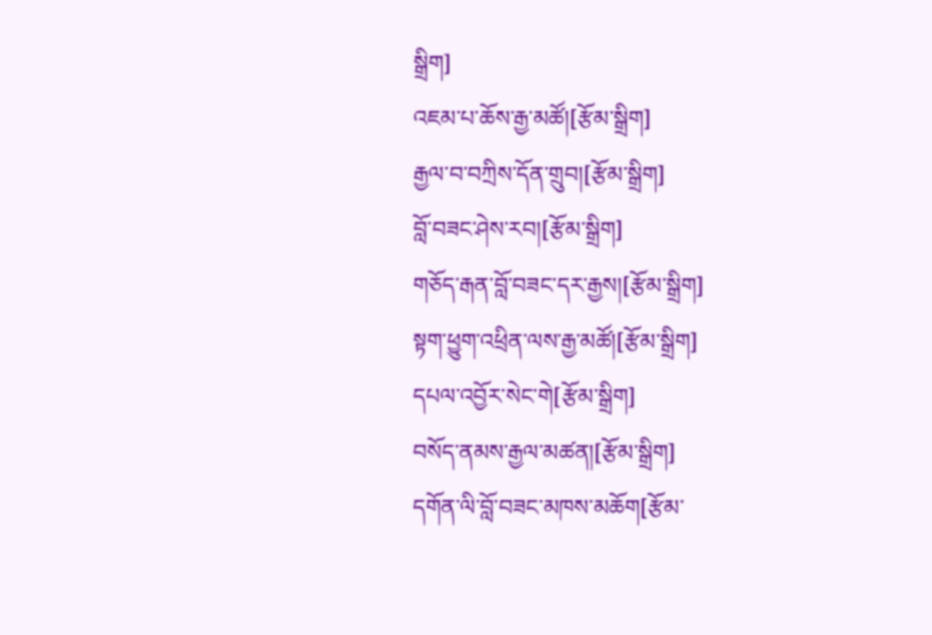སྒྲིག]
འཇམ་པ་ཆོས་རྒྱ་མཚོ།[རྩོམ་སྒྲིག]
རྒྱལ་བ་བཀྲིས་དོན་གྲུབ།[རྩོམ་སྒྲིག]
བློ་བཟང་ཤེས་རབ།[རྩོམ་སྒྲིག]
གཅོད་རྒན་བློ་བཟང་དར་རྒྱས།[རྩོམ་སྒྲིག]
སྟག་ཕྱུག་འཕྲིན་ལས་རྒྱ་མཚོ།[རྩོམ་སྒྲིག]
དཔལ་འབྱོར་སེང་གེ[རྩོམ་སྒྲིག]
བསོད་ནམས་རྒྱལ་མཚན།[རྩོམ་སྒྲིག]
དགོན་ལི་བློ་བཟང་མཁས་མཆོག[རྩོམ་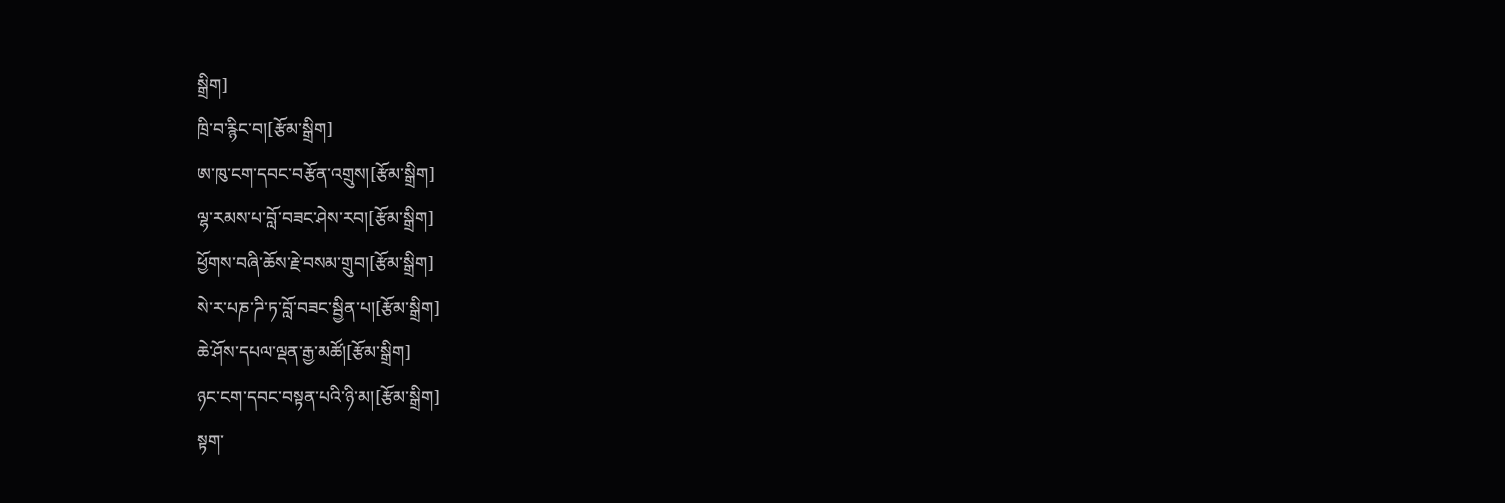སྒྲིག]
ཁྲི་བ་རྙིང་བ།[རྩོམ་སྒྲིག]
ཨ་ཁུ་ངག་དབང་བརྩོན་འགྲུས།[རྩོམ་སྒྲིག]
ལྷ་རམས་པ་བློ་བཟང་ཤེས་རབ།[རྩོམ་སྒྲིག]
ཕྱོགས་བཞི་ཆོས་རྗེ་བསམ་གྲུབ།[རྩོམ་སྒྲིག]
སེ་ར་པཎ་ཌི་ཏ་བློ་བཟང་སྦྱིན་པ།[རྩོམ་སྒྲིག]
ཆེ་ཤོས་དཔལ་ལྡན་རྒྱ་མཚོ།[རྩོམ་སྒྲིག]
ཉང་ངག་དབང་བསྟན་པའི་ཉི་མ།[རྩོམ་སྒྲིག]
སྟག་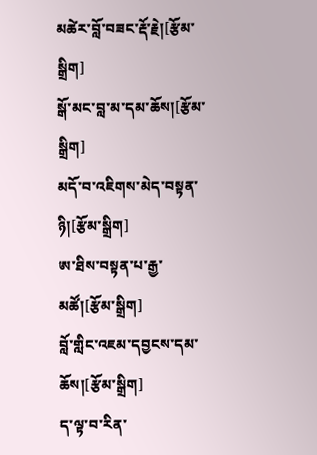མཚེར་བློ་བཟང་རྡོ་རྗེ།[རྩོམ་སྒྲིག]
སྒོ་མང་བླ་མ་དམ་ཆོས།[རྩོམ་སྒྲིག]
མདོ་བ་འཇིགས་མེད་བསྟན་ཉི།[རྩོམ་སྒྲིག]
ཨ་ཐིས་བསྟན་པ་རྒྱ་མཚོ།[རྩོམ་སྒྲིག]
བློ་གླིང་འཇམ་དབྱངས་དམ་ཆོས།[རྩོམ་སྒྲིག]
ད་ལྟ་བ་རིན་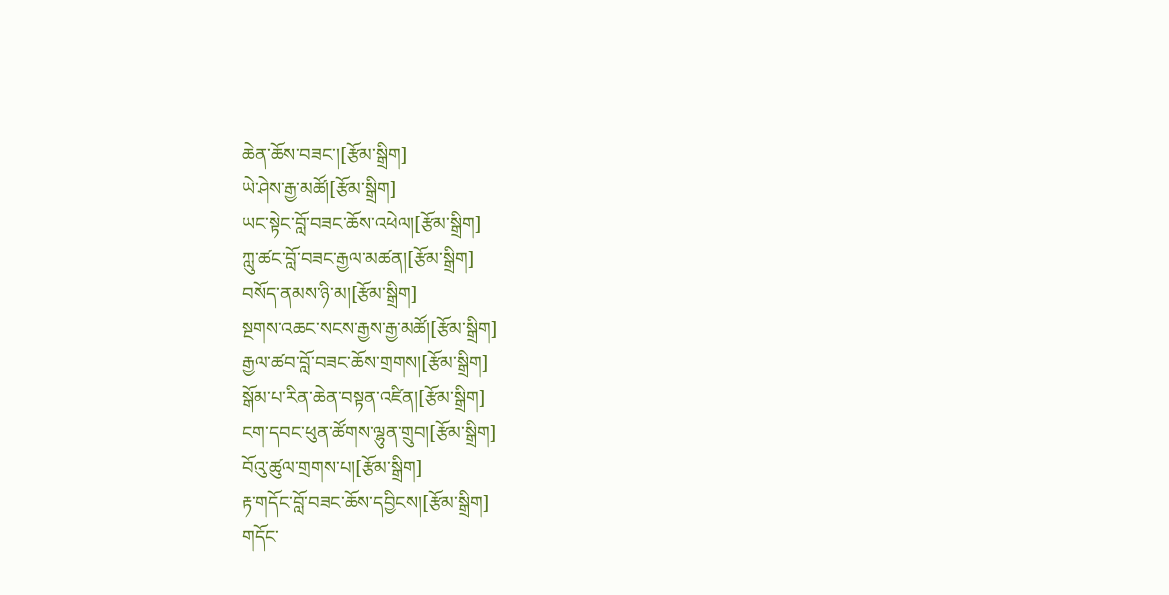ཆེན་ཆོས་བཟང་།[རྩོམ་སྒྲིག]
ཡེ་ཤེས་རྒྱ་མཚོ།[རྩོམ་སྒྲིག]
ཡང་སྟེང་བློ་བཟང་ཆོས་འཕེལ།[རྩོམ་སྒྲིག]
ཀླུ་ཚང་བློ་བཟང་རྒྱལ་མཚན།[རྩོམ་སྒྲིག]
བསོད་ནམས་ཉི་མ།[རྩོམ་སྒྲིག]
སྔགས་འཆང་སངས་རྒྱས་རྒྱ་མཚོ།[རྩོམ་སྒྲིག]
རྒྱལ་ཚབ་བློ་བཟང་ཆོས་གྲགས།[རྩོམ་སྒྲིག]
སྒོམ་པ་རིན་ཆེན་བསྟན་འཛིན།[རྩོམ་སྒྲིག]
ངག་དབང་ཕུན་ཚོགས་ལྷུན་གྲུབ།[རྩོམ་སྒྲིག]
བོའུ་ཚུལ་གྲགས་པ།[རྩོམ་སྒྲིག]
རྟ་གདོང་བློ་བཟང་ཆོས་དབྱིངས།[རྩོམ་སྒྲིག]
གདོང་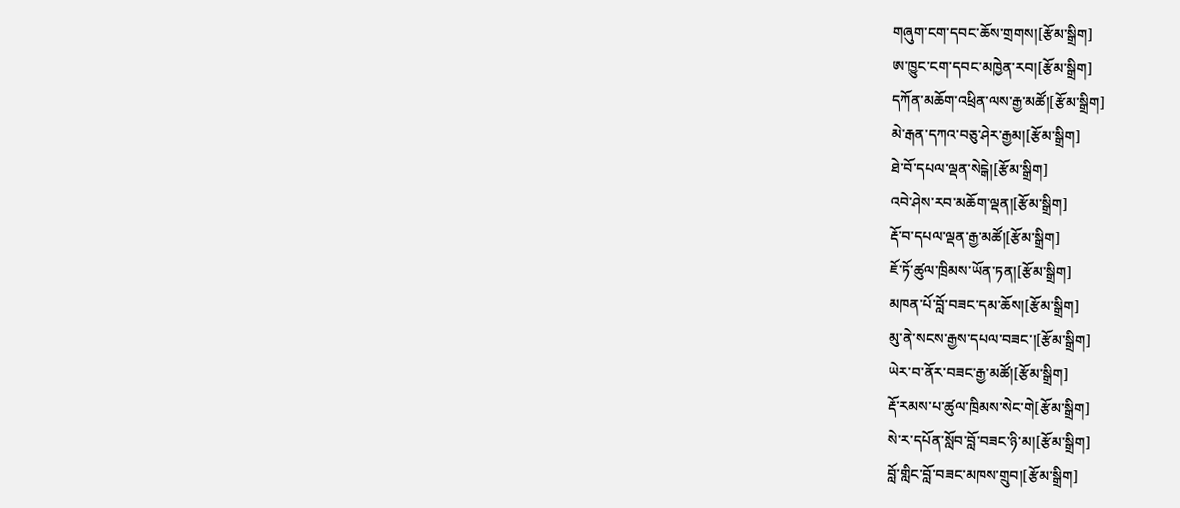གཞུག་ངག་དབང་ཆོས་གྲགས།[རྩོམ་སྒྲིག]
ཨ་ཁྱུང་ངག་དབང་མཁྱེན་རབ།[རྩོམ་སྒྲིག]
དཀོན་མཆོག་འཕྲིན་ལས་རྒྱ་མཚོ།[རྩོམ་སྒྲིག]
མེ་རྒན་དཀའ་བཅུ་ཤེར་རྒྱམ།[རྩོམ་སྒྲིག]
ཐེ་བོ་དཔལ་ལྡན་སེངྒེ།[རྩོམ་སྒྲིག]
འབེ་ཤེས་རབ་མཆོག་ལྡན།[རྩོམ་སྒྲིག]
རྡོ་བ་དཔལ་ལྡན་རྒྱ་མཚོ།[རྩོམ་སྒྲིག]
ཇོ་ཏོ་ཚུལ་ཁྲིམས་ཡོན་ཏན།[རྩོམ་སྒྲིག]
མཁན་པོ་བློ་བཟང་དམ་ཆོས།[རྩོམ་སྒྲིག]
མུ་ནེ་སངས་རྒྱས་དཔལ་བཟང་།[རྩོམ་སྒྲིག]
ཡེར་བ་ནོར་བཟང་རྒྱ་མཚོ།[རྩོམ་སྒྲིག]
རྡོ་རམས་པ་ཚུལ་ཁྲིམས་སེང་གེ[རྩོམ་སྒྲིག]
སེ་ར་དཔོན་སློབ་བློ་བཟང་ཉི་མ།[རྩོམ་སྒྲིག]
བློ་གླིང་བློ་བཟང་མཁས་གྲུབ།[རྩོམ་སྒྲིག]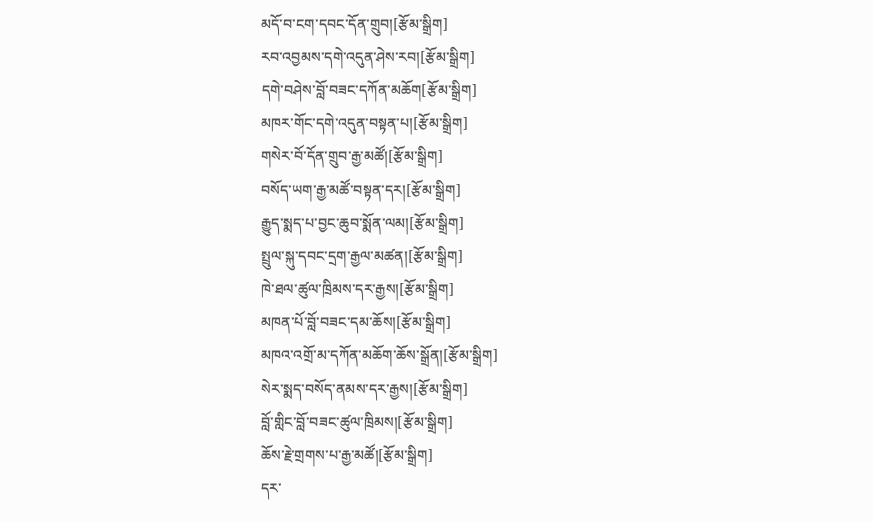མདོ་བ་ངག་དབང་དོན་གྲུབ།[རྩོམ་སྒྲིག]
རབ་འབྱམས་དགེ་འདུན་ཤེས་རབ།[རྩོམ་སྒྲིག]
དགེ་བཤེས་བློ་བཟང་དཀོན་མཆོག[རྩོམ་སྒྲིག]
མཁར་གོང་དགེ་འདུན་བསྟན་པ།[རྩོམ་སྒྲིག]
གསེར་བོ་དོན་གྲུབ་རྒྱ་མཚོ།[རྩོམ་སྒྲིག]
བསོད་ཡག་རྒྱ་མཚོ་བསྟན་དར།[རྩོམ་སྒྲིག]
རྒྱུད་སྨད་པ་བྱང་ཆུབ་སྨོན་ལམ།[རྩོམ་སྒྲིག]
སྤྲུལ་སྐུ་དབང་དྲག་རྒྱལ་མཚན།[རྩོམ་སྒྲིག]
ཁེ་ཐལ་ཚུལ་ཁྲིམས་དར་རྒྱས།[རྩོམ་སྒྲིག]
མཁན་པོ་བློ་བཟང་དམ་ཆོས།[རྩོམ་སྒྲིག]
མཁའ་འགྲོ་མ་དཀོན་མཆོག་ཆོས་སྒྲོན།[རྩོམ་སྒྲིག]
སེར་སྨད་བསོད་ནམས་དར་རྒྱས།[རྩོམ་སྒྲིག]
བློ་གླིང་བློ་བཟང་ཚུལ་ཁྲིམས།[རྩོམ་སྒྲིག]
ཆོས་རྗེ་གྲགས་པ་རྒྱ་མཚོ།[རྩོམ་སྒྲིག]
དར་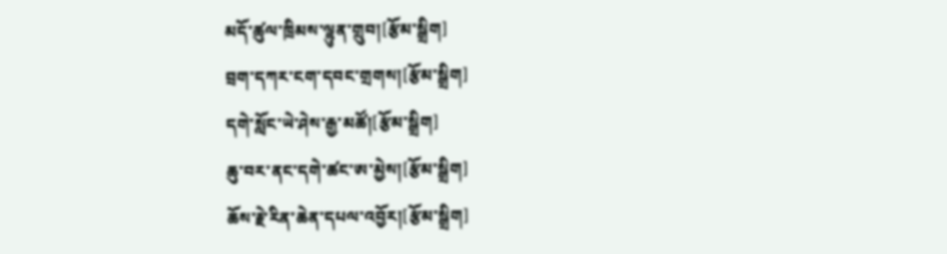མདོ་ཚུལ་ཁྲིམས་ལྷུན་གྲུབ།[རྩོམ་སྒྲིག]
བྲག་དཀར་ངག་དབང་གྲགས།[རྩོམ་སྒྲིག]
དགེ་སློང་ཡེ་ཤེས་རྒྱ་མཚོ།[རྩོམ་སྒྲིག]
ཆུ་བར་ནང་དགེ་ཚང་ཨ་མྱེས།[རྩོམ་སྒྲིག]
ཆོས་རྗེ་རིན་ཆེན་དཔལ་འབྱོར།[རྩོམ་སྒྲིག]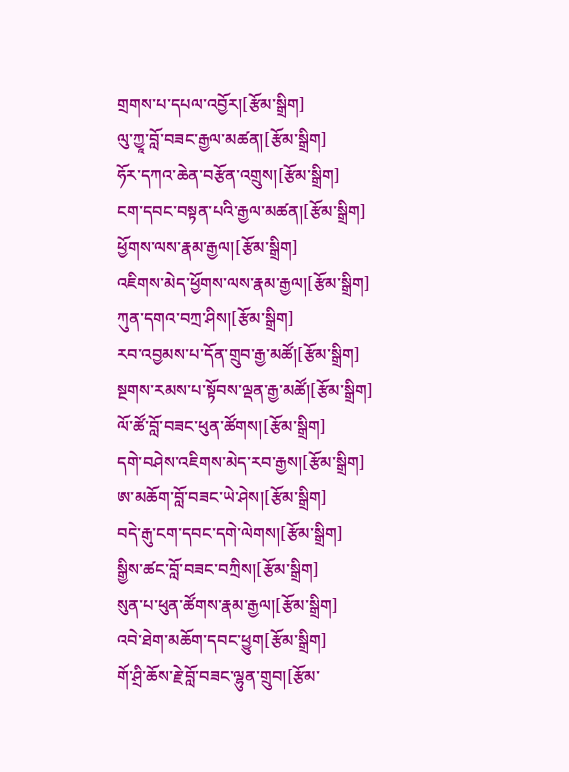གྲགས་པ་དཔལ་འབྱོར།[རྩོམ་སྒྲིག]
ལུ་ཀྱཱ་བློ་བཟང་རྒྱལ་མཚན།[རྩོམ་སྒྲིག]
ཧོར་དཀའ་ཆེན་བརྩོན་འགྲུས།[རྩོམ་སྒྲིག]
ངག་དབང་བསྟན་པའི་རྒྱལ་མཚན།[རྩོམ་སྒྲིག]
ཕྱོགས་ལས་རྣམ་རྒྱལ།[རྩོམ་སྒྲིག]
འཇིགས་མེད་ཕྱོགས་ལས་རྣམ་རྒྱལ།[རྩོམ་སྒྲིག]
ཀུན་དགའ་བཀྲ་ཤིས།[རྩོམ་སྒྲིག]
རབ་འབྱམས་པ་དོན་གྲུབ་རྒྱ་མཚོ།[རྩོམ་སྒྲིག]
སྔགས་རམས་པ་སྟོབས་ལྡན་རྒྱ་མཚོ།[རྩོམ་སྒྲིག]
ལོ་ཚོ་བློ་བཟང་ཕུན་ཚོགས།[རྩོམ་སྒྲིག]
དགེ་བཤེས་འཇིགས་མེད་རབ་རྒྱས།[རྩོམ་སྒྲིག]
ཨ་མཆོག་བློ་བཟང་ཡེ་ཤེས།[རྩོམ་སྒྲིག]
བདེ་རྒུ་ངག་དབང་དགེ་ལེགས།[རྩོམ་སྒྲིག]
སྒྱིས་ཚང་བློ་བཟང་བཀྲིས།[རྩོམ་སྒྲིག]
སུན་པ་ཕུན་ཚོགས་རྣམ་རྒྱལ།[རྩོམ་སྒྲིག]
འབེ་ཐེག་མཆོག་དབང་ཕྱུག[རྩོམ་སྒྲིག]
གོ་ཤྲི་ཆོས་རྗེ་བློ་བཟང་ལྷུན་གྲུབ།[རྩོམ་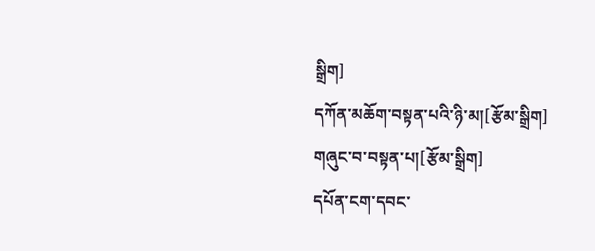སྒྲིག]
དཀོན་མཆོག་བསྟན་པའི་ཉི་མ།[རྩོམ་སྒྲིག]
གཞུང་བ་བསྟན་པ།[རྩོམ་སྒྲིག]
དཔོན་ངག་དབང་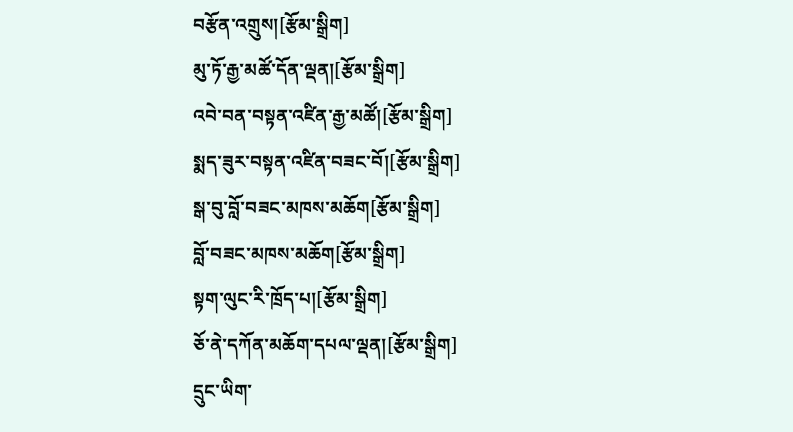བརྩོན་འགྲུས།[རྩོམ་སྒྲིག]
མུ་ཏོ་རྒྱ་མཚོ་དོན་ལྡན།[རྩོམ་སྒྲིག]
འབེ་བན་བསྟན་འཛིན་རྒྱ་མཚོ།[རྩོམ་སྒྲིག]
སྨད་ཟུར་བསྟན་འཛིན་བཟང་བོ།[རྩོམ་སྒྲིག]
སྒ་བུ་བློ་བཟང་མཁས་མཆོག[རྩོམ་སྒྲིག]
བློ་བཟང་མཁས་མཆོག[རྩོམ་སྒྲིག]
སྟག་ལུང་རི་ཁྲོད་པ།[རྩོམ་སྒྲིག]
ཅོ་ནེ་དཀོན་མཆོག་དཔལ་ལྡན།[རྩོམ་སྒྲིག]
དྲུང་ཡིག་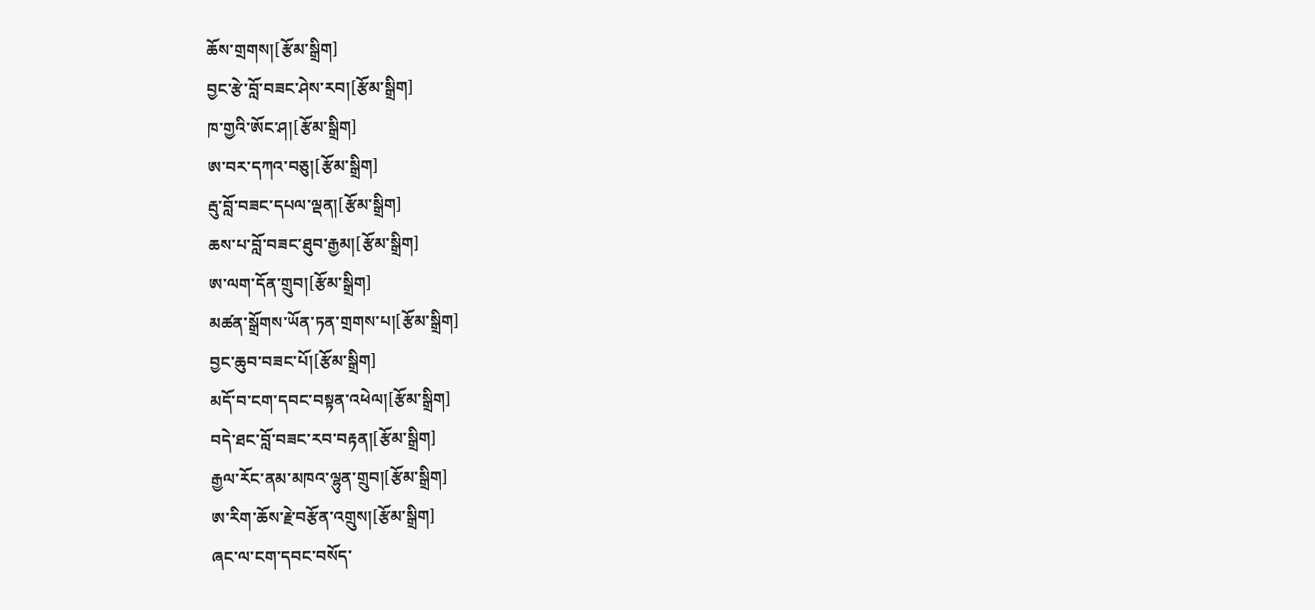ཆོས་གྲགས།[རྩོམ་སྒྲིག]
བྱང་རྩེ་བློ་བཟང་ཤེས་རབ།[རྩོམ་སྒྲིག]
ཁ་གྱའི་ཨོང་ཤ།[རྩོམ་སྒྲིག]
ཨ་བར་དཀའ་བཅུ།[རྩོམ་སྒྲིག]
རྦུ་བློ་བཟང་དཔལ་ལྡན།[རྩོམ་སྒྲིག]
ཆས་པ་བློ་བཟང་ཐུབ་རྒྱམ།[རྩོམ་སྒྲིག]
ཨ་ལག་དོན་གྲུབ།[རྩོམ་སྒྲིག]
མཚན་སྒྲོགས་ཡོན་ཏན་གྲགས་པ།[རྩོམ་སྒྲིག]
བྱང་ཆུབ་བཟང་པོ།[རྩོམ་སྒྲིག]
མདོ་བ་ངག་དབང་བསྟན་འཕེལ།[རྩོམ་སྒྲིག]
བདེ་ཐང་བློ་བཟང་རབ་བརྟན།[རྩོམ་སྒྲིག]
རྒྱལ་རོང་ནམ་མཁའ་ལྷུན་གྲུབ།[རྩོམ་སྒྲིག]
ཨ་རིག་ཆོས་རྗེ་བརྩོན་འགྲུས།[རྩོམ་སྒྲིག]
ཞང་ལ་ངག་དབང་བསོད་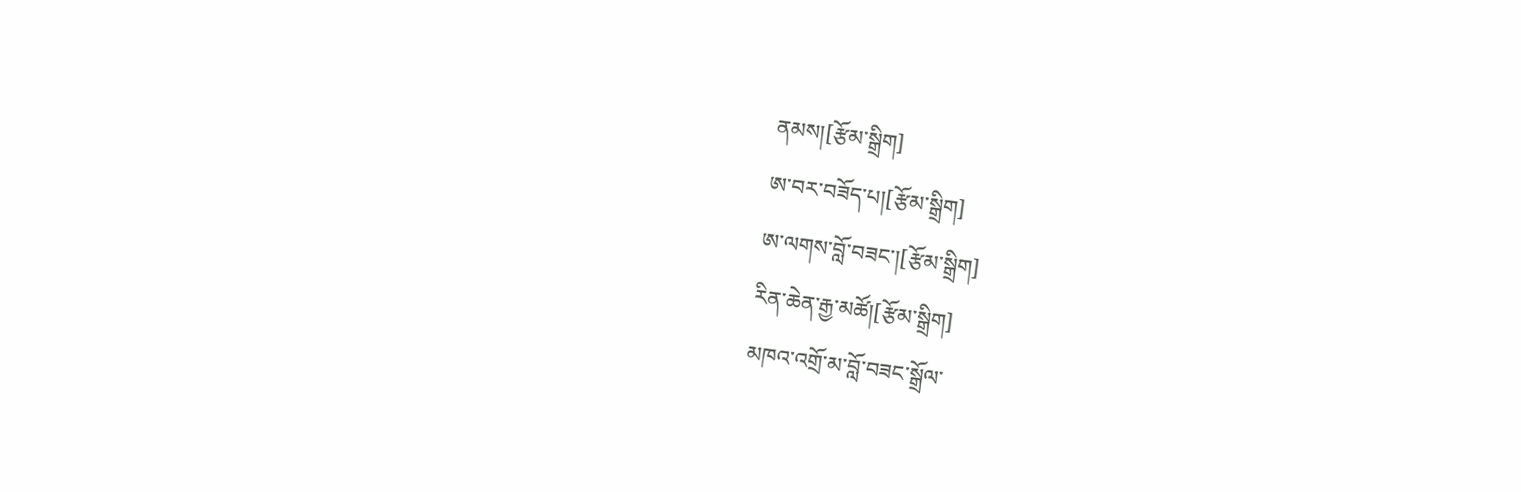ནམས།[རྩོམ་སྒྲིག]
ཨ་བར་བཟོད་པ།[རྩོམ་སྒྲིག]
ཨ་ལགས་བློ་བཟང་།[རྩོམ་སྒྲིག]
རིན་ཆེན་རྒྱ་མཚོ།[རྩོམ་སྒྲིག]
མཁའ་འགྲོ་མ་བློ་བཟང་སྒྲོལ་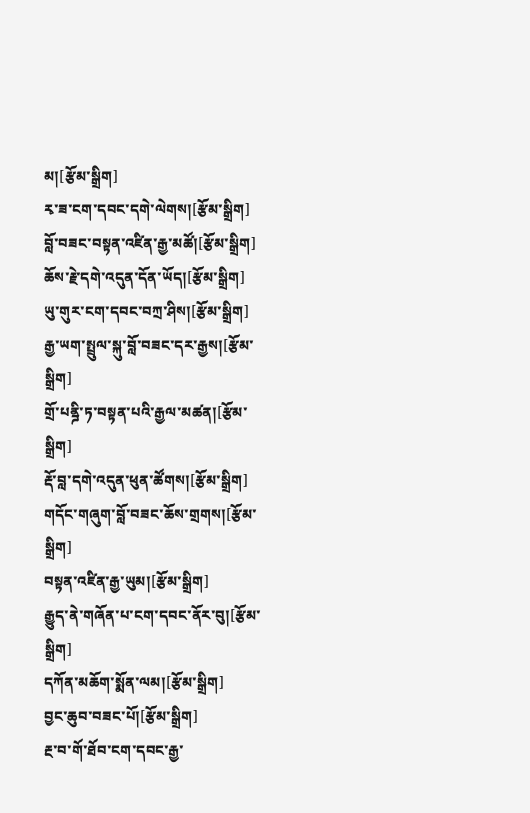མ།[རྩོམ་སྒྲིག]
རྭ་ཟ་ངག་དབང་དགེ་ལེགས།[རྩོམ་སྒྲིག]
བློ་བཟང་བསྟན་འཛིན་རྒྱ་མཚོ།[རྩོམ་སྒྲིག]
ཆོས་རྗེ་དགེ་འདུན་དོན་ཡོད།[རྩོམ་སྒྲིག]
ཡུ་གུར་ངག་དབང་བཀྲ་ཤིས།[རྩོམ་སྒྲིག]
རྒྱ་ཡག་སྤྲུལ་སྐུ་བློ་བཟང་དར་རྒྱས།[རྩོམ་སྒྲིག]
གྲོ་པནྜི་ཏ་བསྟན་པའི་རྒྱལ་མཚན།[རྩོམ་སྒྲིག]
རྡོ་བླ་དགེ་འདུན་ཕུན་ཚོགས།[རྩོམ་སྒྲིག]
གདོང་གཞུག་བློ་བཟང་ཆོས་གྲགས།[རྩོམ་སྒྲིག]
བསྟན་འཛིན་རྒྱ་ཡུམ།[རྩོམ་སྒྲིག]
རྒྱུད་ནེ་གཞོན་པ་ངག་དབང་ནོར་བུ།[རྩོམ་སྒྲིག]
དཀོན་མཆོག་སྨོན་ལམ།[རྩོམ་སྒྲིག]
བྱང་ཆུབ་བཟང་པོ།[རྩོམ་སྒྲིག]
རྔ་བ་གོ་ཐོབ་ངག་དབང་རྒྱ་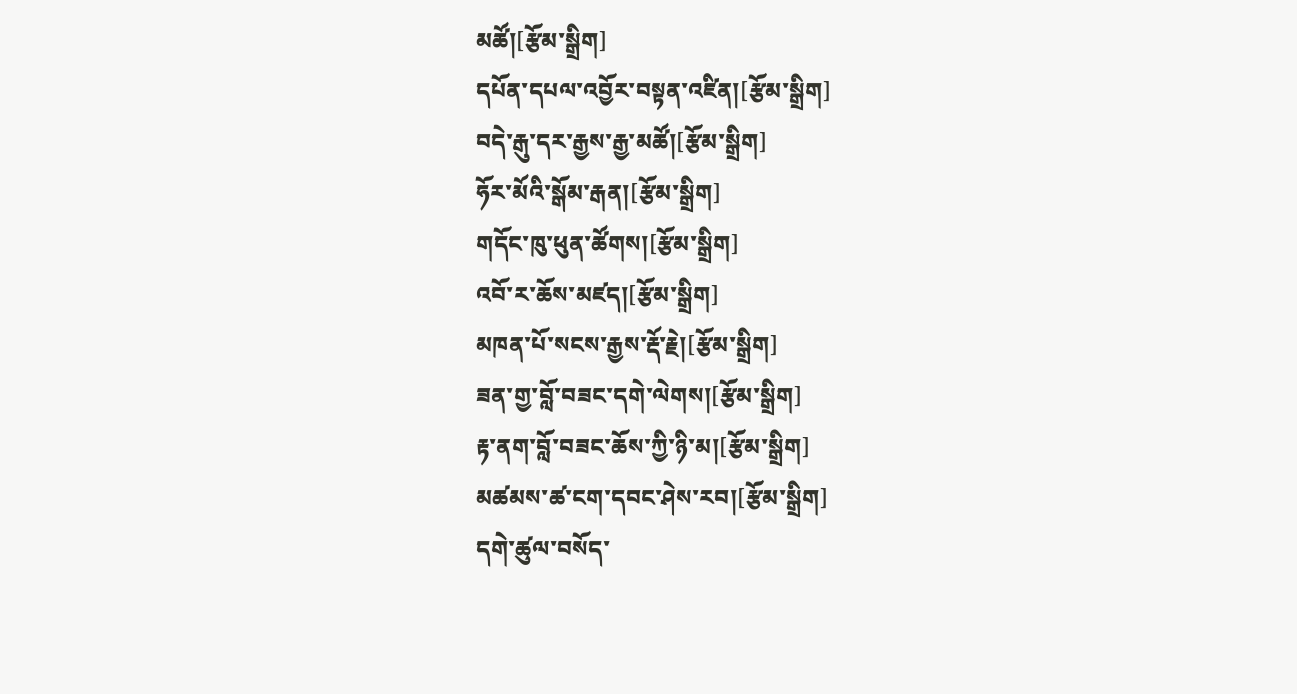མཚོ།[རྩོམ་སྒྲིག]
དཔོན་དཔལ་འབྱོར་བསྟན་འཛིན།[རྩོམ་སྒྲིག]
བདེ་རྒུ་དར་རྒྱས་རྒྱ་མཚོ།[རྩོམ་སྒྲིག]
ཧོར་མོའི་སྒོམ་རྒན།[རྩོམ་སྒྲིག]
གདོང་ཁུ་ཕུན་ཚོགས།[རྩོམ་སྒྲིག]
འབོ་ར་ཆོས་མཛད།[རྩོམ་སྒྲིག]
མཁན་པོ་སངས་རྒྱས་རྡོ་རྗེ།[རྩོམ་སྒྲིག]
ཟན་གྱ་བློ་བཟང་དགེ་ལེགས།[རྩོམ་སྒྲིག]
རྟ་ནག་བློ་བཟང་ཆོས་ཀྱི་ཉི་མ།[རྩོམ་སྒྲིག]
མཚམས་ཚ་ངག་དབང་ཤེས་རབ།[རྩོམ་སྒྲིག]
དགེ་ཚུལ་བསོད་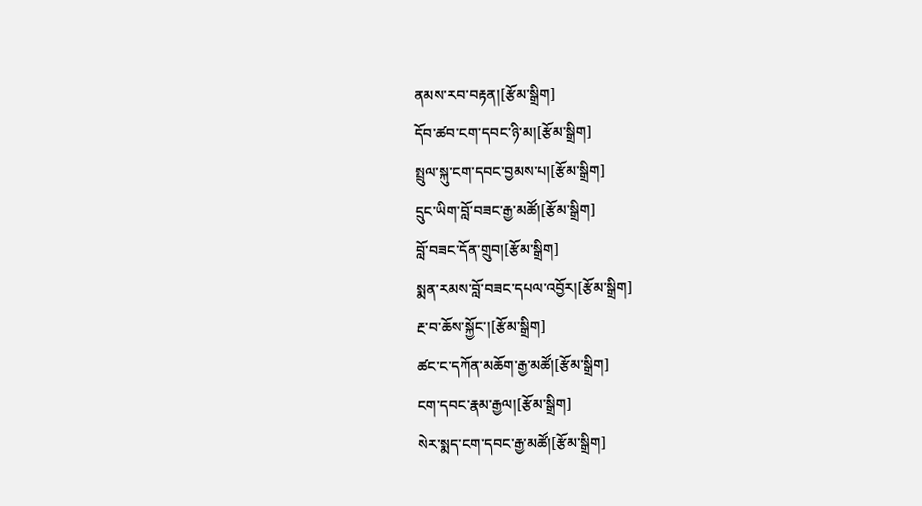ནམས་རབ་བརྟན།[རྩོམ་སྒྲིག]
དོབ་ཚབ་ངག་དབང་ཉི་མ།[རྩོམ་སྒྲིག]
སྤྲུལ་སྐུ་ངག་དབང་བྱམས་པ།[རྩོམ་སྒྲིག]
དྲུང་ཡིག་བློ་བཟང་རྒྱ་མཚོ།[རྩོམ་སྒྲིག]
བློ་བཟང་དོན་གྲུབ།[རྩོམ་སྒྲིག]
སྨན་རམས་བློ་བཟང་དཔལ་འབྱོར།[རྩོམ་སྒྲིག]
རྔ་བ་ཆོས་སྐྱོང་།[རྩོམ་སྒྲིག]
ཚང་ང་དཀོན་མཆོག་རྒྱ་མཚོ།[རྩོམ་སྒྲིག]
ངག་དབང་རྣམ་རྒྱལ།[རྩོམ་སྒྲིག]
སེར་སྨད་ངག་དབང་རྒྱ་མཚོ།[རྩོམ་སྒྲིག]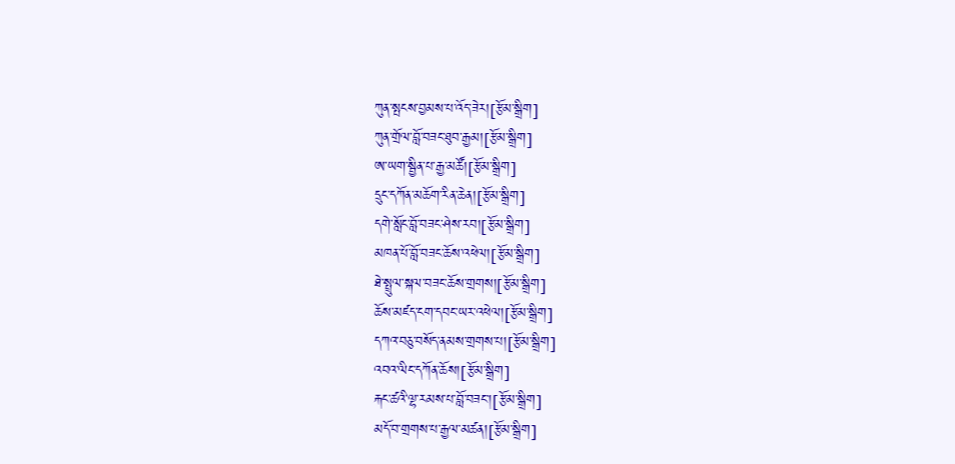ཀུན་སྤངས་བྱམས་པ་འོད་ཟེར།[རྩོམ་སྒྲིག]
ཀུན་གྲོལ་བློ་བཟང་ཐུབ་རྒྱམ།[རྩོམ་སྒྲིག]
ཨ་ཡག་སྦྱིན་པ་རྒྱ་མཚོ།[རྩོམ་སྒྲིག]
དྲུང་དཀོན་མཆོག་རིན་ཆེན།[རྩོམ་སྒྲིག]
དགེ་སློང་བློ་བཟང་ཤེས་རབ།[རྩོམ་སྒྲིག]
མཁན་པོ་བློ་བཟང་ཆོས་འཕེལ།[རྩོམ་སྒྲིག]
ཐེ་སྤྲུལ་སྐལ་བཟང་ཆོས་གྲགས།[རྩོམ་སྒྲིག]
ཆོས་མཛད་ངག་དབང་ཡར་འཕེལ།[རྩོམ་སྒྲིག]
དཀའ་བཅུ་བསོད་ནམས་གྲགས་པ།[རྩོམ་སྒྲིག]
འབའ་ལིང་དཀོན་ཆོས།[རྩོམ་སྒྲིག]
རྐང་ཚའི་ལྷ་རམས་པ་བློ་བཟང་།[རྩོམ་སྒྲིག]
མདོ་བ་གྲགས་པ་རྒྱལ་མཚན།[རྩོམ་སྒྲིག]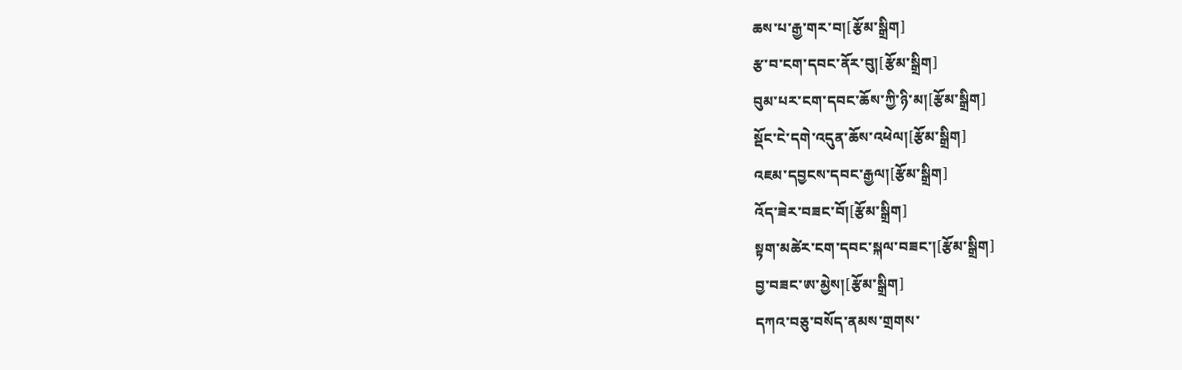ཆས་པ་རྒྱ་གར་བ།[རྩོམ་སྒྲིག]
རྩ་བ་ངག་དབང་ནོར་བུ།[རྩོམ་སྒྲིག]
བུམ་པར་ངག་དབང་ཆོས་ཀྱི་ཉི་མ།[རྩོམ་སྒྲིག]
སྡོང་ངེ་དགེ་འདུན་ཆོས་འཕེལ།[རྩོམ་སྒྲིག]
འཇམ་དབྱངས་དབང་རྒྱལ།[རྩོམ་སྒྲིག]
འོད་ཟེར་བཟང་བོ།[རྩོམ་སྒྲིག]
སྟག་མཚེར་ངག་དབང་སྐལ་བཟང་།[རྩོམ་སྒྲིག]
བྱ་བཟང་ཨ་མྱེས།[རྩོམ་སྒྲིག]
དཀའ་བཅུ་བསོད་ནམས་གྲགས་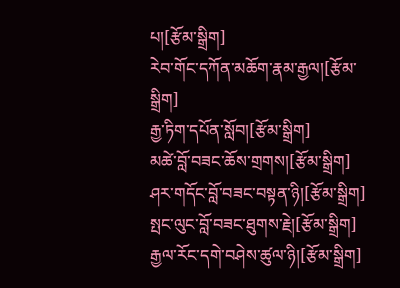པ།[རྩོམ་སྒྲིག]
རེབ་གོང་དཀོན་མཆོག་རྣམ་རྒྱལ།[རྩོམ་སྒྲིག]
རྒྱ་ཏིག་དཔོན་སློབ།[རྩོམ་སྒྲིག]
མཚེ་བློ་བཟང་ཆོས་གྲགས།[རྩོམ་སྒྲིག]
ཤར་གདོང་བློ་བཟང་བསྟན་ཉི།[རྩོམ་སྒྲིག]
སྤང་ལུང་བློ་བཟང་ཐུགས་རྗེ།[རྩོམ་སྒྲིག]
རྒྱལ་རོང་དགེ་བཤེས་ཚུལ་ཉི།[རྩོམ་སྒྲིག]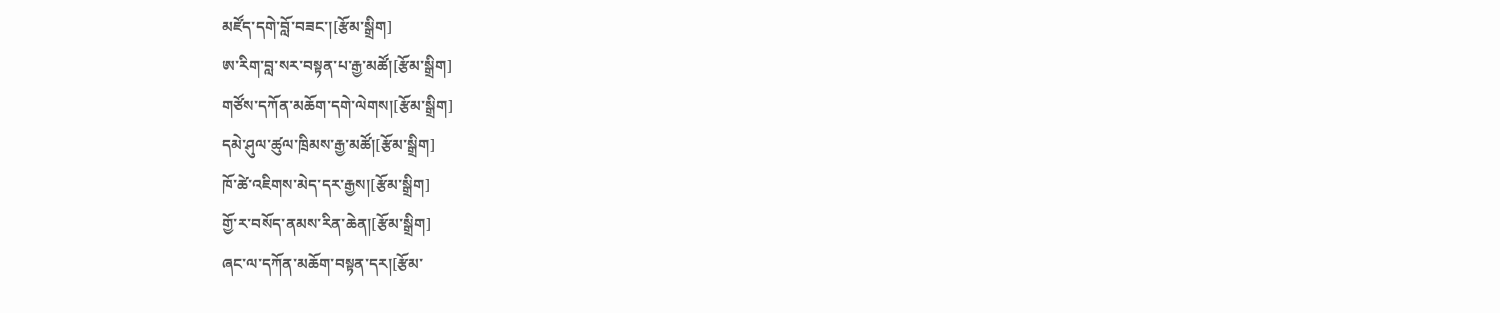མཛོད་དགེ་བློ་བཟང་།[རྩོམ་སྒྲིག]
ཨ་རིག་བླ་སར་བསྟན་པ་རྒྱ་མཚོ།[རྩོམ་སྒྲིག]
གཙོས་དཀོན་མཆོག་དགེ་ལེགས།[རྩོམ་སྒྲིག]
དམེ་ཤུལ་ཚུལ་ཁྲིམས་རྒྱ་མཚོ།[རྩོམ་སྒྲིག]
ཁོ་ཚེ་འཇིགས་མེད་དར་རྒྱས།[རྩོམ་སྒྲིག]
གྱོ་ར་བསོད་ནམས་རིན་ཆེན།[རྩོམ་སྒྲིག]
ཞང་ལ་དཀོན་མཆོག་བསྟན་དར།[རྩོམ་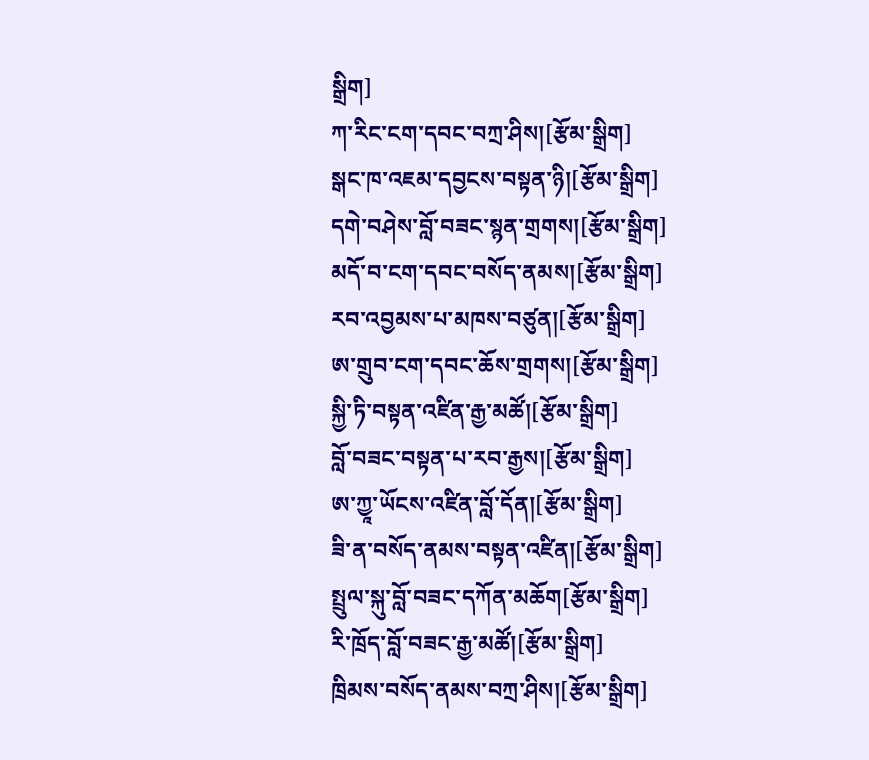སྒྲིག]
ཀ་རིང་ངག་དབང་བཀྲ་ཤིས།[རྩོམ་སྒྲིག]
སྒང་ཁ་འཇམ་དབྱངས་བསྟན་ཉི།[རྩོམ་སྒྲིག]
དགེ་བཤེས་བློ་བཟང་སྙན་གྲགས།[རྩོམ་སྒྲིག]
མདོ་བ་ངག་དབང་བསོད་ནམས།[རྩོམ་སྒྲིག]
རབ་འབྱམས་པ་མཁས་བཙུན།[རྩོམ་སྒྲིག]
ཨ་གྲུབ་ངག་དབང་ཆོས་གྲགས།[རྩོམ་སྒྲིག]
སྐྱི་ཏི་བསྟན་འཛིན་རྒྱ་མཚོ།[རྩོམ་སྒྲིག]
བློ་བཟང་བསྟན་པ་རབ་རྒྱས།[རྩོམ་སྒྲིག]
ཨ་ཀྱཱ་ཡོངས་འཛིན་བློ་དོན།[རྩོམ་སྒྲིག]
ཟི་ན་བསོད་ནམས་བསྟན་འཛིན།[རྩོམ་སྒྲིག]
སྤྲུལ་སྐུ་བློ་བཟང་དཀོན་མཆོག[རྩོམ་སྒྲིག]
རི་ཁྲོད་བློ་བཟང་རྒྱ་མཚོ།[རྩོམ་སྒྲིག]
ཁྲིམས་བསོད་ནམས་བཀྲ་ཤིས།[རྩོམ་སྒྲིག]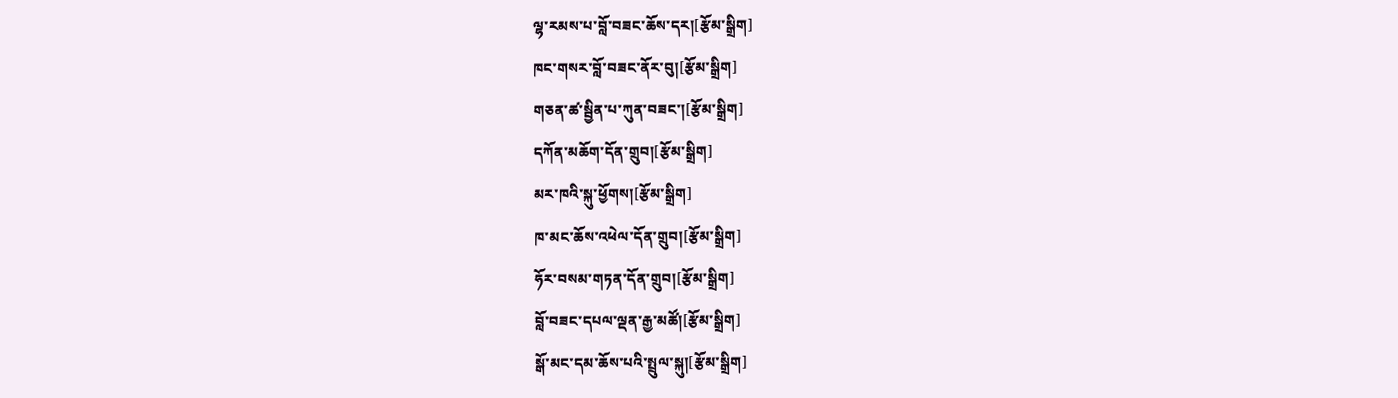ལྷ་རམས་པ་བློ་བཟང་ཆོས་དར།[རྩོམ་སྒྲིག]
ཁང་གསར་བློ་བཟང་ནོར་བུ།[རྩོམ་སྒྲིག]
གཅན་ཚ་སྦྱིན་པ་ཀུན་བཟང་།[རྩོམ་སྒྲིག]
དཀོན་མཆོག་དོན་གྲུབ།[རྩོམ་སྒྲིག]
མར་ཁའི་སྐུ་ཕྱོགས།[རྩོམ་སྒྲིག]
ཁ་མང་ཆོས་འཕེལ་དོན་གྲུབ།[རྩོམ་སྒྲིག]
ཧོར་བསམ་གཏན་དོན་གྲུབ།[རྩོམ་སྒྲིག]
བློ་བཟང་དཔལ་ལྡན་རྒྱ་མཚོ།[རྩོམ་སྒྲིག]
སྒོ་མང་དམ་ཆོས་པའི་སྤྲུལ་སྐུ།[རྩོམ་སྒྲིག]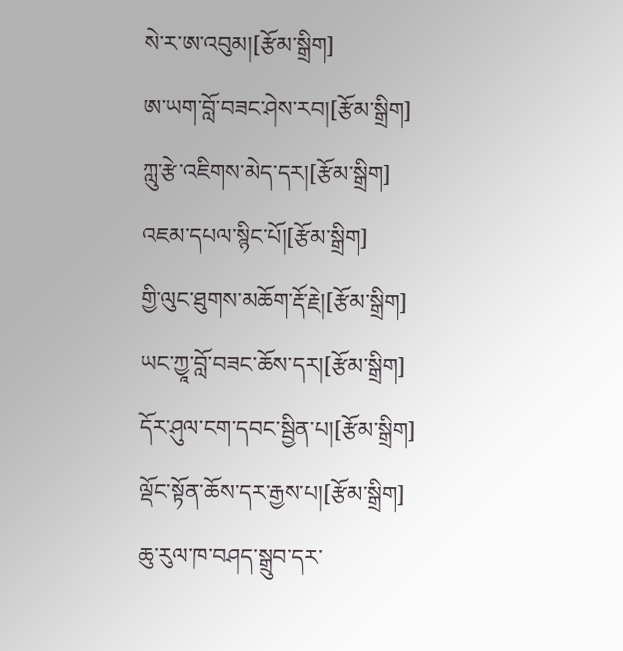སེ་ར་ཨ་འབུམ།[རྩོམ་སྒྲིག]
ཨ་ཡག་བློ་བཟང་ཤེས་རབ།[རྩོམ་སྒྲིག]
ཀླུ་རྩེ་འཇིགས་མེད་དར།[རྩོམ་སྒྲིག]
འཇམ་དཔལ་སྙིང་པོ།[རྩོམ་སྒྲིག]
གྱི་ལུང་ཐུགས་མཆོག་རྡོ་རྗེ།[རྩོམ་སྒྲིག]
ཡང་ཀྱཱ་བློ་བཟང་ཆོས་དར།[རྩོམ་སྒྲིག]
དོར་ཤུལ་ངག་དབང་སྦྱིན་པ།[རྩོམ་སྒྲིག]
ལྡོང་སྟོན་ཆོས་དར་རྒྱས་པ།[རྩོམ་སྒྲིག]
ཆུ་རུལ་ཁ་བཤད་སྒྲུབ་དར་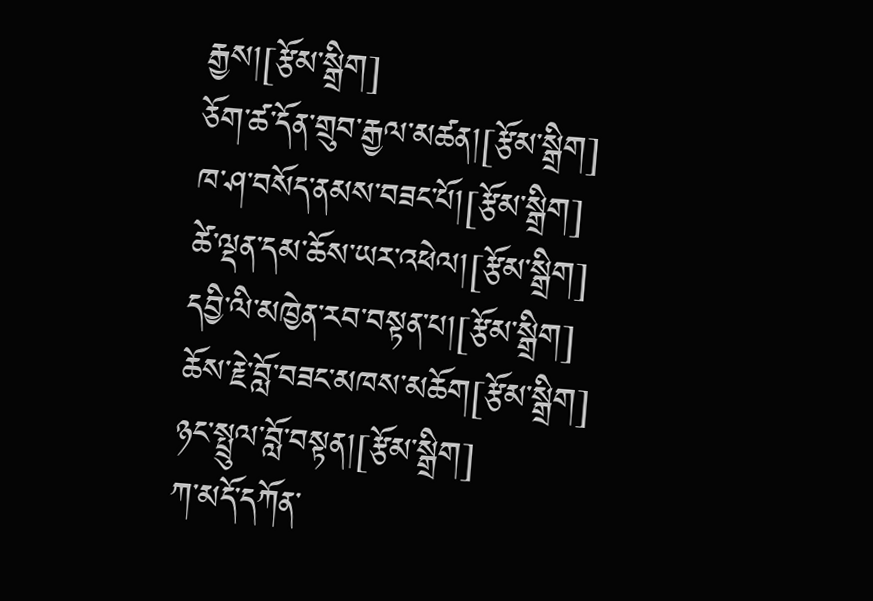རྒྱས།[རྩོམ་སྒྲིག]
ཅོག་ཚ་དོན་གྲུབ་རྒྱལ་མཚན།[རྩོམ་སྒྲིག]
ཁ་ཤ་བསོད་ནམས་བཟང་པོ།[རྩོམ་སྒྲིག]
ཚེ་ལྡན་དམ་ཆོས་ཡར་འཕེལ།[རྩོམ་སྒྲིག]
དབྱི་ལི་མཁྱེན་རབ་བསྟན་པ།[རྩོམ་སྒྲིག]
ཆོས་རྗེ་བློ་བཟང་མཁས་མཆོག[རྩོམ་སྒྲིག]
ཉང་སྤྲུལ་བློ་བསྟན།[རྩོམ་སྒྲིག]
ཀ་མདོ་དཀོན་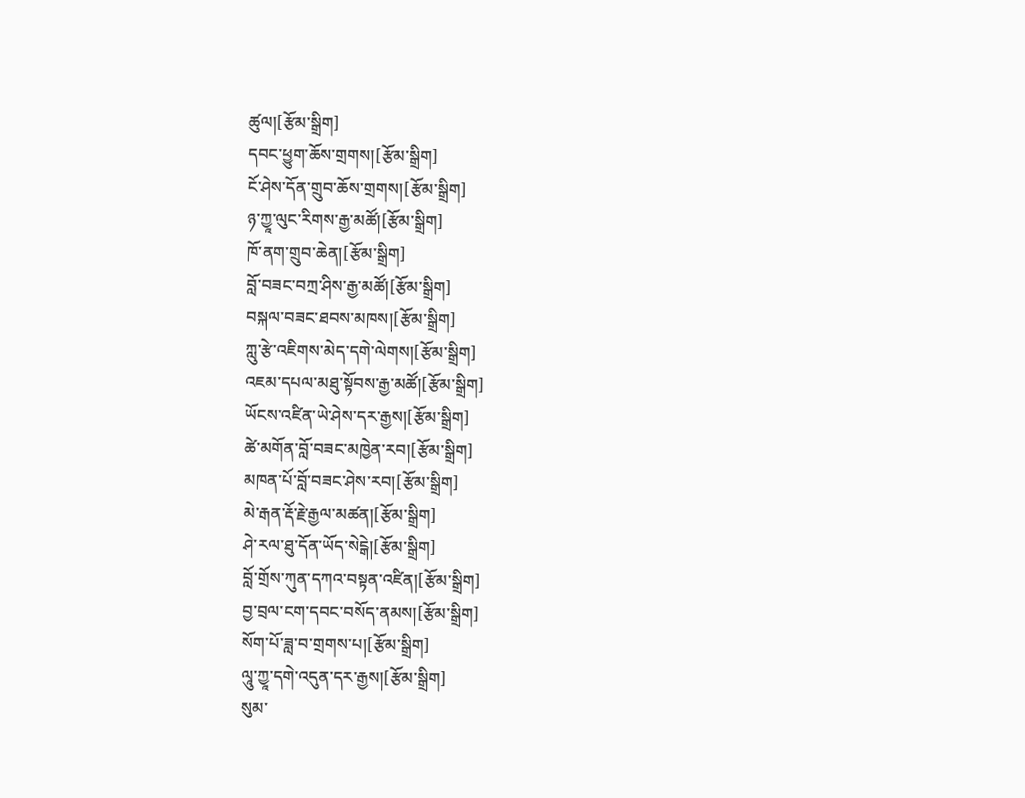ཚུལ།[རྩོམ་སྒྲིག]
དབང་ཕྱུག་ཆོས་གྲགས།[རྩོམ་སྒྲིག]
ངོ་ཤེས་དོན་གྲུབ་ཆོས་གྲགས།[རྩོམ་སྒྲིག]
ཉ་ཀྱཱ་ལུང་རིགས་རྒྱ་མཚོ།[རྩོམ་སྒྲིག]
ཁོ་ནག་གྲུབ་ཆེན།[རྩོམ་སྒྲིག]
བློ་བཟང་བཀྲ་ཤིས་རྒྱ་མཚོ།[རྩོམ་སྒྲིག]
བསྐལ་བཟང་ཐབས་མཁས།[རྩོམ་སྒྲིག]
ཀླུ་རྩེ་འཇིགས་མེད་དགེ་ལེགས།[རྩོམ་སྒྲིག]
འཇམ་དཔལ་མཐུ་སྟོབས་རྒྱ་མཚོ།[རྩོམ་སྒྲིག]
ཡོངས་འཛིན་ཡེ་ཤེས་དར་རྒྱས།[རྩོམ་སྒྲིག]
ཚེ་མགོན་བློ་བཟང་མཁྱེན་རབ།[རྩོམ་སྒྲིག]
མཁན་པོ་བློ་བཟང་ཤེས་རབ།[རྩོམ་སྒྲིག]
མེ་རྒན་རྡོ་རྗེ་རྒྱལ་མཚན།[རྩོམ་སྒྲིག]
ཤེ་རལ་ཐུ་དོན་ཡོད་སེངྒེ།[རྩོམ་སྒྲིག]
བློ་གྲོས་ཀུན་དཀའ་བསྟན་འཛིན།[རྩོམ་སྒྲིག]
བྱ་བྲལ་ངག་དབང་བསོད་ནམས།[རྩོམ་སྒྲིག]
སོག་པོ་ཟླ་བ་གྲགས་པ།[རྩོམ་སྒྲིག]
ལཱུ་ཀྱཱ་དགེ་འདུན་དར་རྒྱས།[རྩོམ་སྒྲིག]
སུམ་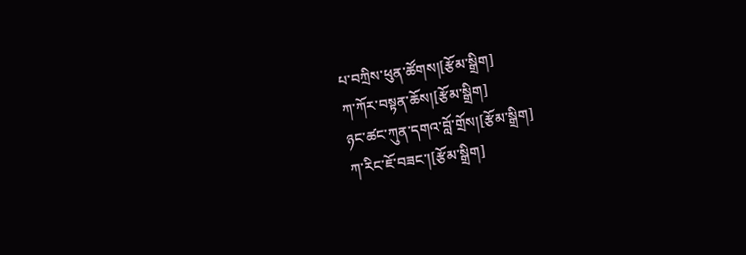པ་བཀྲིས་ཕུན་ཚོགས།[རྩོམ་སྒྲིག]
ཀ་ཀོར་བསྟན་ཆོས།[རྩོམ་སྒྲིག]
ཉང་ཚང་ཀུན་དགའ་བློ་གྲོས།[རྩོམ་སྒྲིག]
ཀ་རིང་ཇོ་བཟང་།[རྩོམ་སྒྲིག]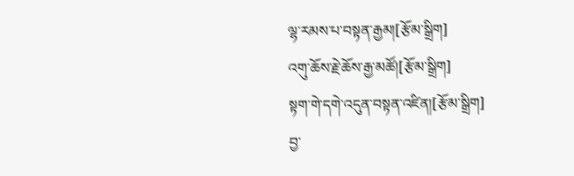ལྷ་རམས་པ་བསྟན་རྒྱམ།[རྩོམ་སྒྲིག]
འགུ་ཆོས་རྗེ་ཆོས་རྒྱ་མཚོ།[རྩོམ་སྒྲིག]
སྟག་གེ་དགེ་འདུན་བསྟན་འཛིན།[རྩོམ་སྒྲིག]
བྱ་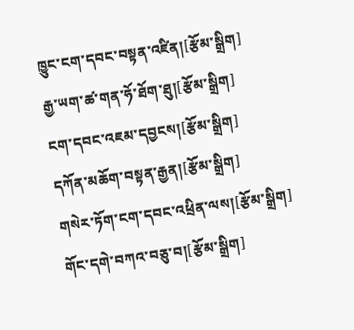ཁྱུང་ངག་དབང་བསྟན་འཛིན།[རྩོམ་སྒྲིག]
རྒྱ་ཡག་ཚ་གན་ཧོ་ཐོག་ཐུ།[རྩོམ་སྒྲིག]
ངག་དབང་འཇམ་དབྱངས།[རྩོམ་སྒྲིག]
དཀོན་མཆོག་བསྟན་རྒྱན།[རྩོམ་སྒྲིག]
གསེར་ཏོག་ངག་དབང་འཕྲིན་ལས།[རྩོམ་སྒྲིག]
གོང་དགེ་བཀའ་བཅུ་བ།[རྩོམ་སྒྲིག]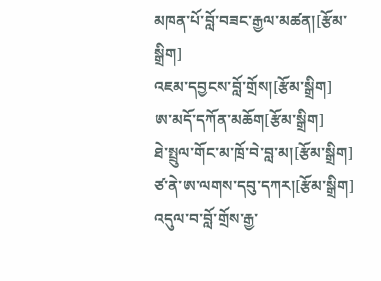མཁན་པོ་བློ་བཟང་རྒྱལ་མཚན།[རྩོམ་སྒྲིག]
འཇམ་དབྱངས་བློ་གྲོས།[རྩོམ་སྒྲིག]
ཨ་མདོ་དཀོན་མཆོག[རྩོམ་སྒྲིག]
ཐེ་སྤྲུལ་གོང་མ་ཁྲོ་བེ་བླ་མ།[རྩོམ་སྒྲིག]
ཙ་ནེ་ཨ་ལགས་དབུ་དཀར།[རྩོམ་སྒྲིག]
འདུལ་བ་བློ་གྲོས་རྒྱ་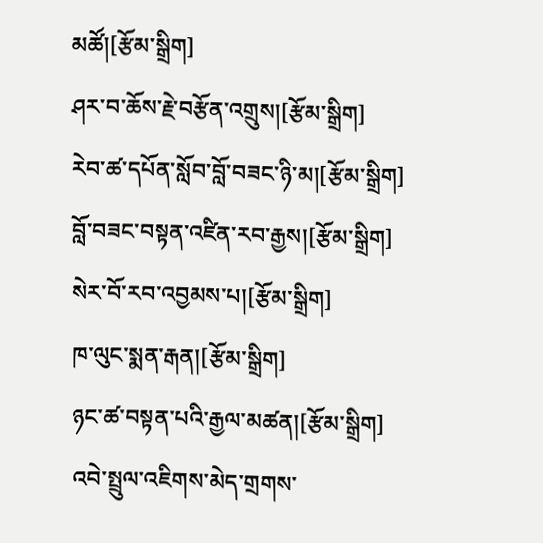མཚོ།[རྩོམ་སྒྲིག]
ཤར་བ་ཆོས་རྗེ་བརྩོན་འགྲུས།[རྩོམ་སྒྲིག]
རེབ་ཚ་དཔོན་སློབ་བློ་བཟང་ཉི་མ།[རྩོམ་སྒྲིག]
བློ་བཟང་བསྟན་འཛིན་རབ་རྒྱས།[རྩོམ་སྒྲིག]
སེར་བོ་རབ་འབྱམས་པ།[རྩོམ་སྒྲིག]
ཁ་ལུང་སྨན་རྒན།[རྩོམ་སྒྲིག]
ཉང་ཚ་བསྟན་པའི་རྒྱལ་མཚན།[རྩོམ་སྒྲིག]
འབེ་སྤྲུལ་འཇིགས་མེད་གྲགས་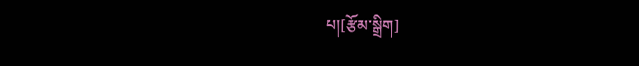པ།[རྩོམ་སྒྲིག]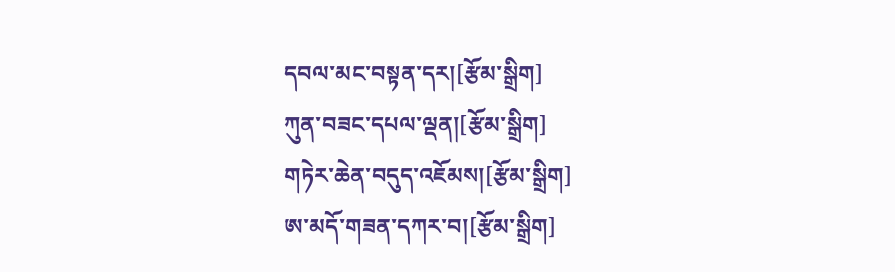དབལ་མང་བསྟན་དར།[རྩོམ་སྒྲིག]
ཀུན་བཟང་དཔལ་ལྡན།[རྩོམ་སྒྲིག]
གཏེར་ཆེན་བདུད་འཇོམས།[རྩོམ་སྒྲིག]
ཨ་མདོ་གཟན་དཀར་བ།[རྩོམ་སྒྲིག]